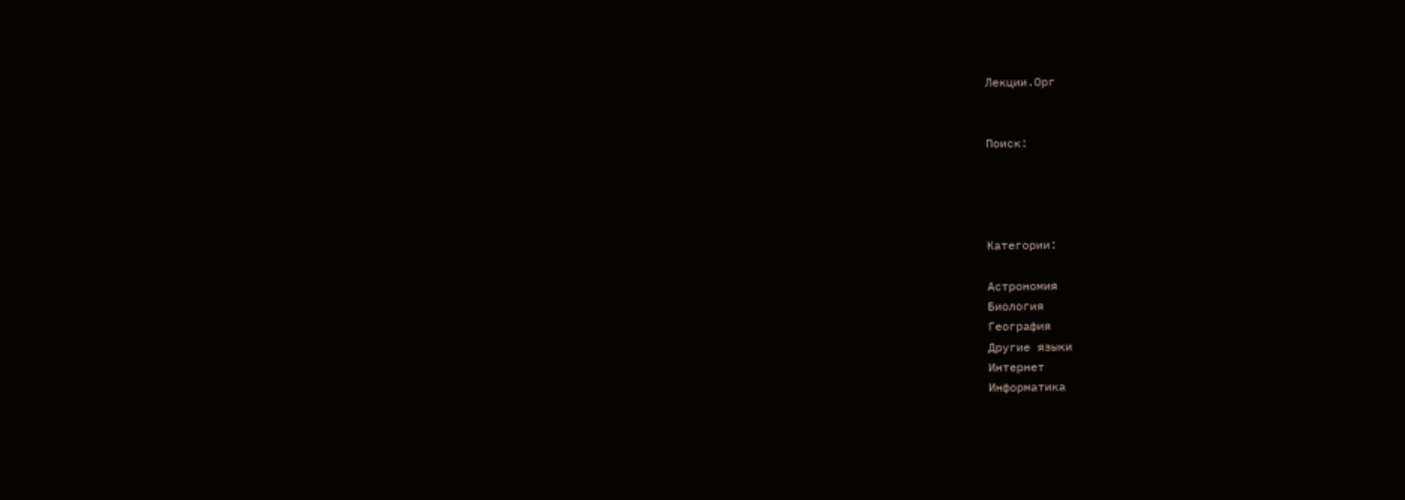Лекции.Орг


Поиск:




Категории:

Астрономия
Биология
География
Другие языки
Интернет
Информатика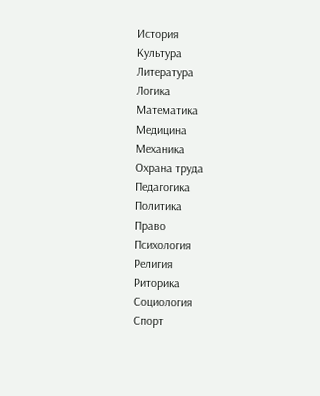История
Культура
Литература
Логика
Математика
Медицина
Механика
Охрана труда
Педагогика
Политика
Право
Психология
Религия
Риторика
Социология
Спорт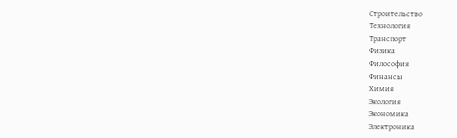Строительство
Технология
Транспорт
Физика
Философия
Финансы
Химия
Экология
Экономика
Электроника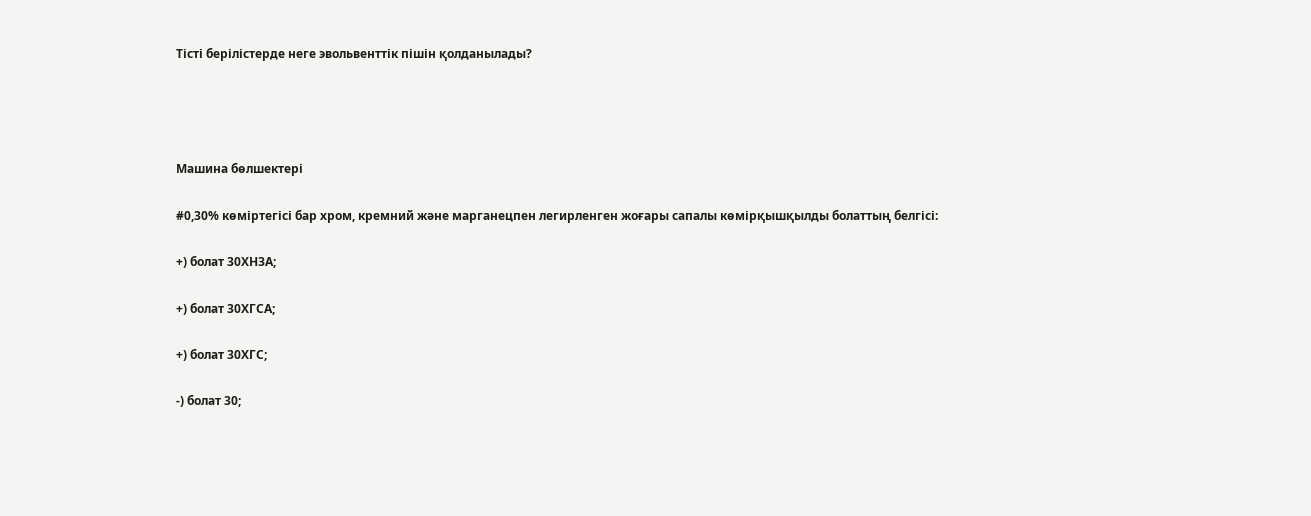Тісті берілістерде неге эвольвенттік пішін қолданылады?




Машина бөлшектері

#0,30% көміртегісі бар хром, кремний және марганецпен легирленген жоғары сапалы көмірқышқылды болаттың белгісі:

+) болат 30ХНЗА;

+) болат 30ХГСА;

+) болат 30ХГС;

-) болат 30;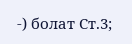-) болат Ст.3;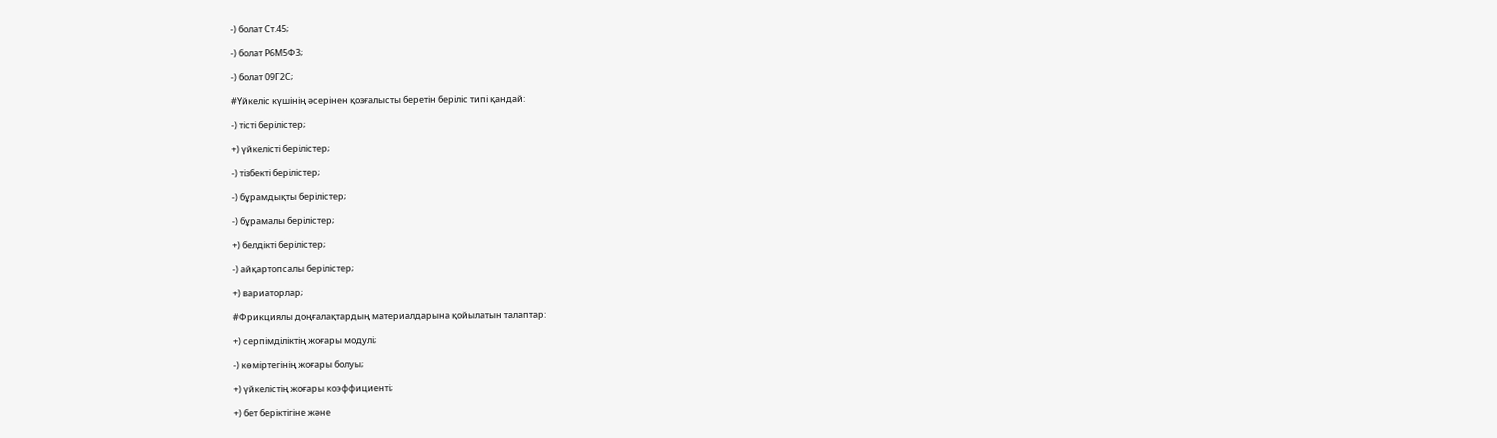-) болат Cт.45;

-) болат Р6М5Ф3;

-) болат 09Г2С;

#Үйкеліс күшінің әсерінен қозғалысты беретін беріліс типі қандай:

-) тісті берілістер;

+) үйкелісті берілістер;

-) тізбекті берілістер;

-) бұрамдықты берілістер;

-) бұрамалы берілістер;

+) белдікті берілістер;

-) айқартопсалы берілістер;

+) вариаторлар;

#Фрикциялы доңғалақтардың материалдарына қойылатын талаптар:

+) серпімділіктің жоғары модулі;

-) көміртегінің жоғары болуы;

+) үйкелістің жоғары коэффициенті;

+) бет беріктігіне және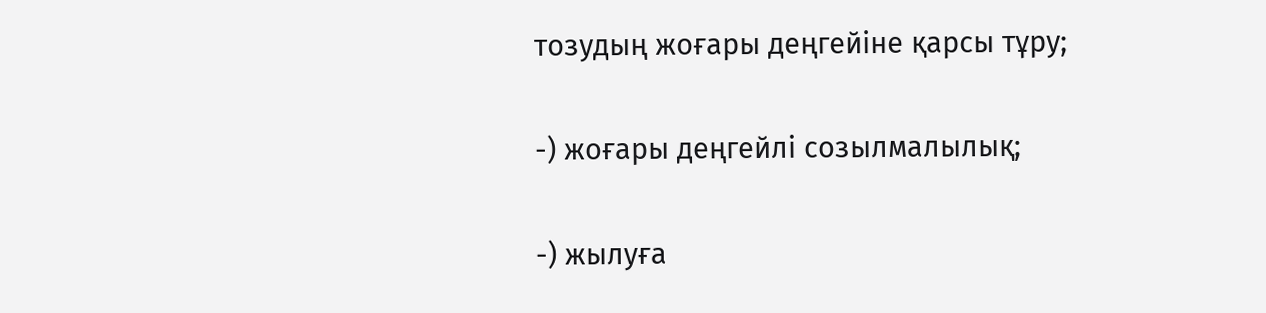тозудың жоғары деңгейіне қарсы тұру;

-) жоғары деңгейлі созылмалылық;

-) жылуға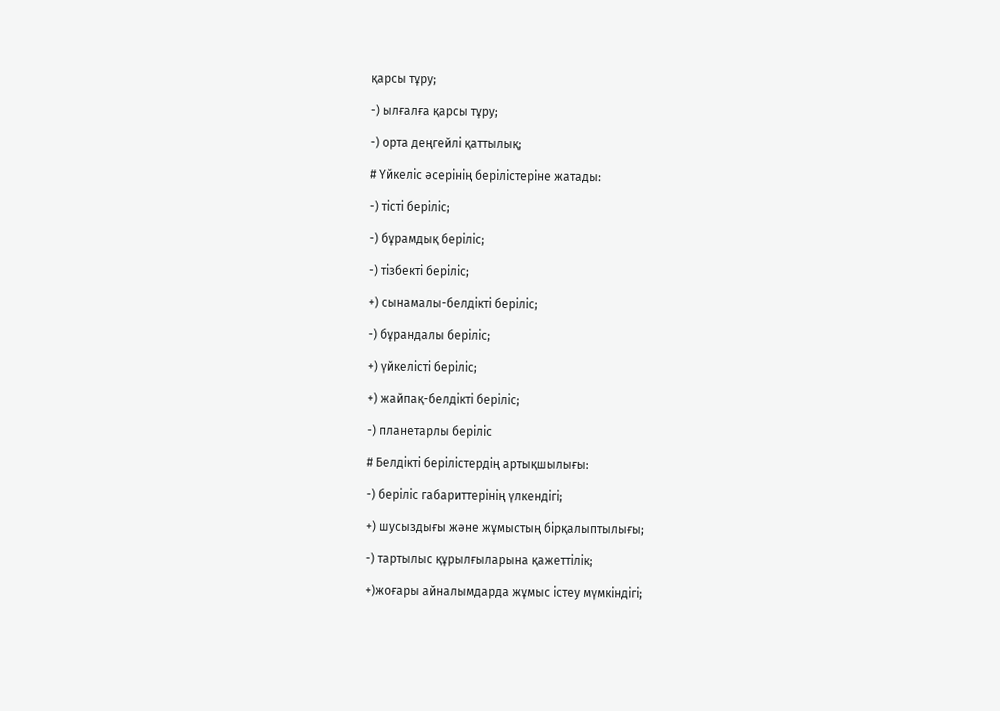қарсы тұру;

-) ылғалға қарсы тұру;

-) орта деңгейлі қаттылық;

# Үйкеліс әсерінің берілістеріне жатады:

-) тісті беріліс;

-) бұрамдық беріліс;

-) тізбекті беріліс;

+) сынамалы-белдікті беріліс;

-) бұрандалы беріліс;

+) үйкелісті беріліс;

+) жайпақ-белдікті беріліс;

-) планетарлы беріліс

# Белдікті берілістердің артықшылығы:

-) беріліс габариттерінің үлкендігі;

+) шусыздығы және жұмыстың бірқалыптылығы;

-) тартылыс құрылғыларына қажеттілік;

+)жоғары айналымдарда жұмыс істеу мүмкіндігі;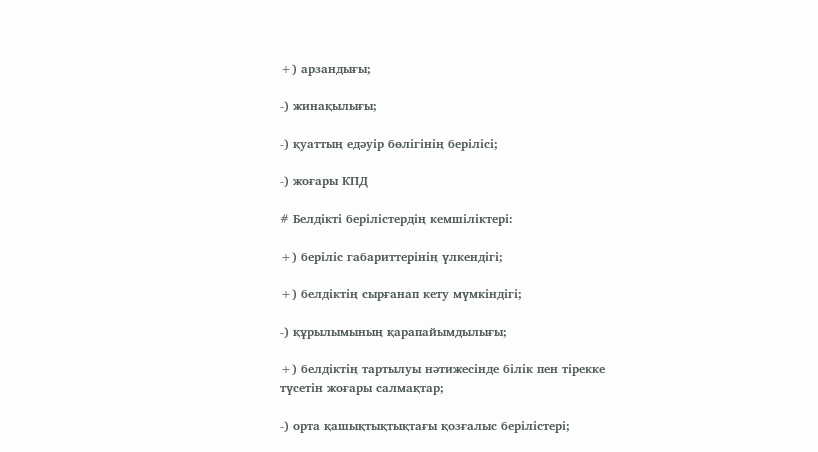+) арзандығы;

-) жинақылығы;

-) қуаттың едәуір бөлігінің берілісі;

-) жоғары КПД

# Белдікті берілістердің кемшіліктері:

+) беріліс габариттерінің үлкендігі;

+) белдіктің сырғанап кету мүмкіндігі;

-) құрылымының қарапайымдылығы;

+) белдіктің тартылуы нәтижесінде білік пен тірекке түсетін жоғары салмақтар;

-) орта қашықтықтықтағы қозғалыс берілістері;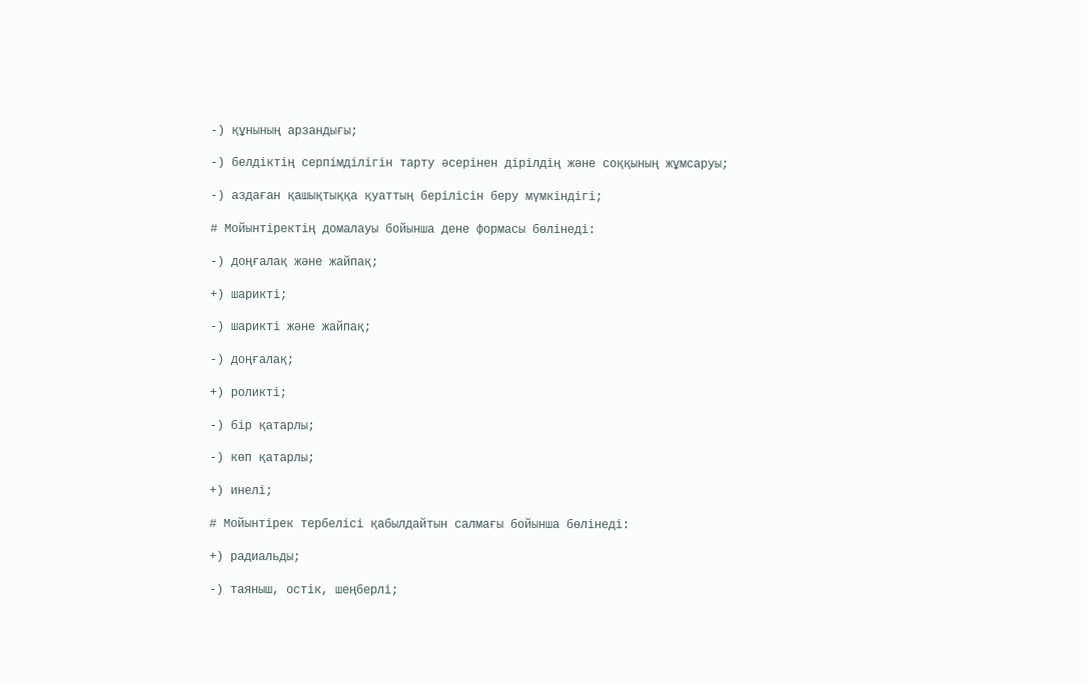-) құнының арзандығы;

-) белдіктің серпімділігін тарту әсерінен дірілдің және соққының жұмсаруы;

-) аздаған қашықтыққа қуаттың берілісін беру мүмкіндігі;

# Мойынтіректің домалауы бойынша дене формасы бөлінеді:

-) доңғалақ және жайпақ;

+) шарикті;

-) шарикті және жайпақ;

-) доңғалақ;

+) роликті;

-) бір қатарлы;

-) көп қатарлы;

+) инелі;

# Мойынтірек тербелісі қабылдайтын салмағы бойынша бөлінеді:

+) радиальды;

-) таяныш, остік, шеңберлі;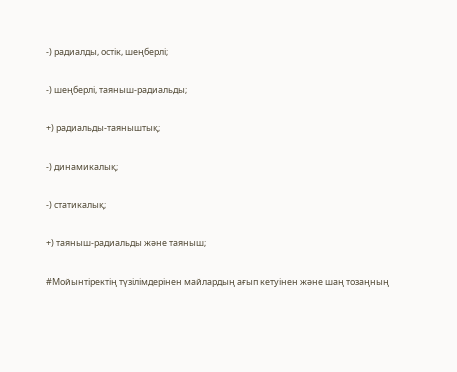-) радиалды, остік, шеңберлі;

-) шеңберлі, таяныш-радиальды;

+) радиальды-таяныштық;

-) динамикалық;

-) статикалық;

+) таяныш-радиальды және таяныш;

#Мойынтіректің түзілімдерінен майлардың ағып кетуінен және шаң тозаңның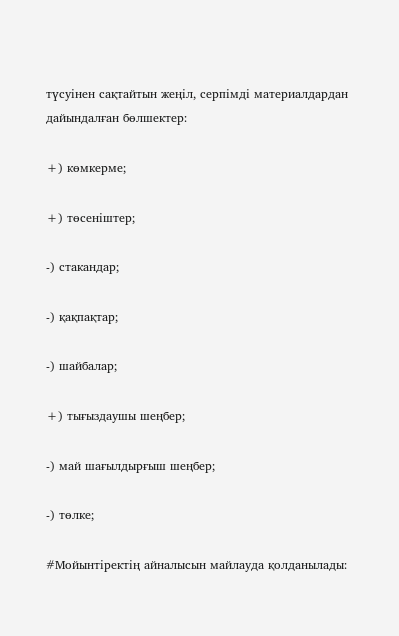түсуінен сақтайтын жеңіл, серпімді материалдардан дайындалған бөлшектер:

+) көмкерме;

+) төсеніштер;

-) стакандар;

-) қақпақтар;

-) шайбалар;

+) тығыздаушы шеңбер;

-) май шағылдырғыш шеңбер;

-) төлке;

#Мойынтіректің айналысын майлауда қолданылады: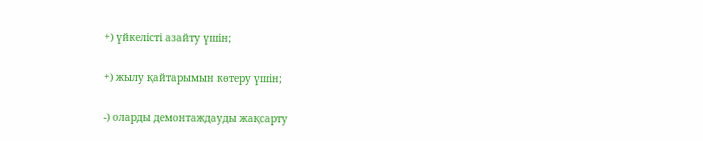+) үйкелісті азайту үшін;

+) жылу қайтарымын көтеру үшін;

-) оларды демонтаждауды жақсарту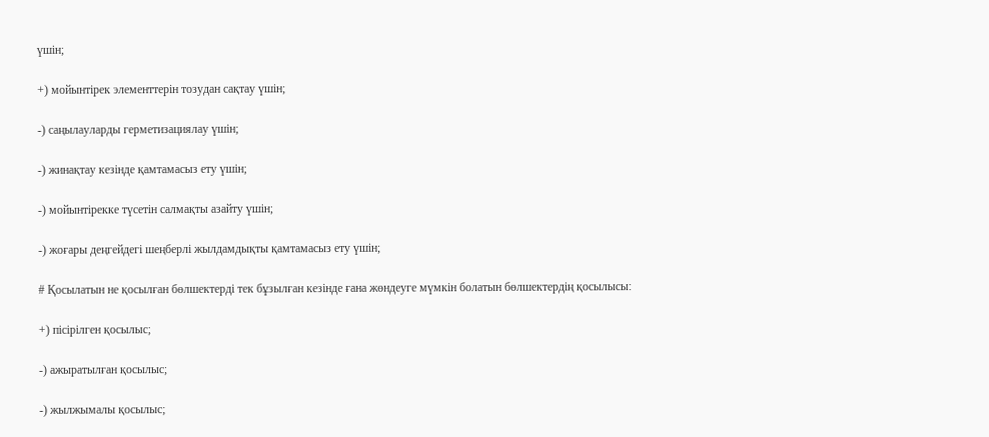үшін;

+) мойынтірек элементтерін тозудан сақтау үшін;

-) саңылауларды герметизациялау үшін;

-) жинақтау кезінде қамтамасыз ету үшін;

-) мойынтірекке түсетін салмақты азайту үшін;

-) жоғары деңгейдегі шеңберлі жылдамдықты қамтамасыз ету үшін;

# Қосылатын не қосылған бөлшектерді тек бұзылған кезінде ғана жөндеуге мүмкін болатын бөлшектердің қосылысы:

+) пісірілген қосылыс;

-) ажыратылған қосылыс;

-) жылжымалы қосылыс;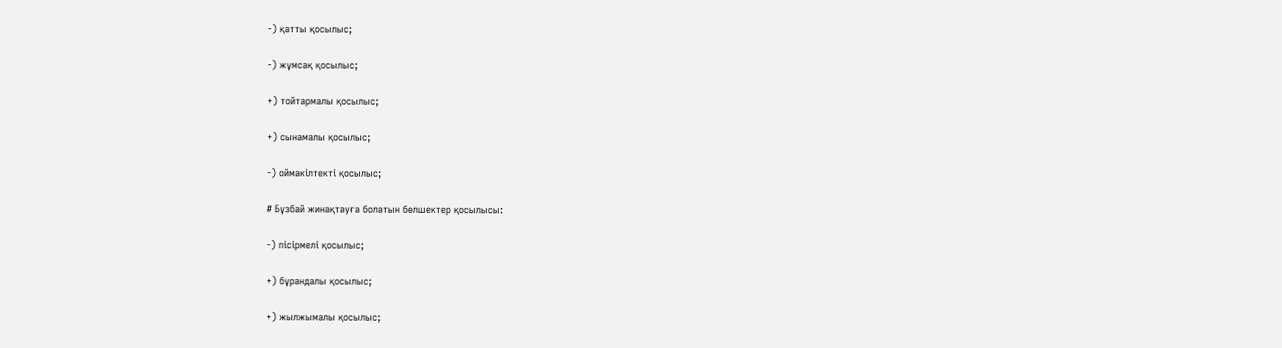-) қатты қосылыс;

-) жұмсақ қосылыс;

+) тойтармалы қосылыс;

+) сынамалы қосылыс;

-) оймакілтекті қосылыс;

# Бұзбай жинақтауға болатын бөлшектер қосылысы:

-) пісірмелі қосылыс;

+) бұрандалы қосылыс;

+) жылжымалы қосылыс;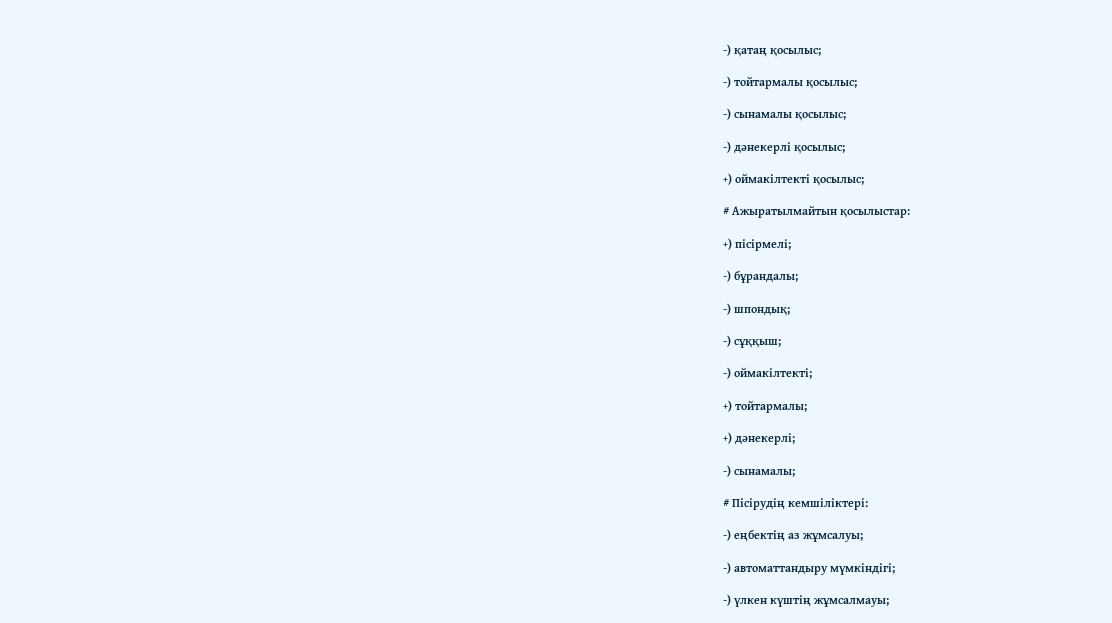-) қатаң қосылыс;

-) тойтармалы қосылыс;

-) сынамалы қосылыс;

-) дәнекерлі қосылыс;

+) оймакілтекті қосылыс;

# Ажыратылмайтын қосылыстар:

+) пісірмелі;

-) бұрандалы;

-) шпондық;

-) сұққыш;

-) оймакілтекті;

+) тойтармалы;

+) дәнекерлі;

-) сынамалы;

# Пісірудің кемшіліктері:

-) еңбектің аз жұмсалуы;

-) автоматтандыру мүмкіндігі;

-) үлкен күштің жұмсалмауы;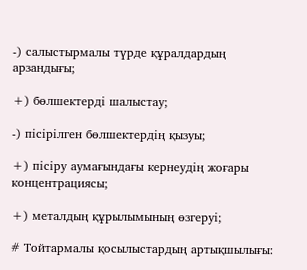-) салыстырмалы түрде құралдардың арзандығы;

+) бөлшектерді шалыстау;

-) пісірілген бөлшектердің қызуы;

+) пісіру аумағындағы кернеудің жоғары концентрациясы;

+) металдың құрылымының өзгеруі;

# Тойтармалы қосылыстардың артықшылығы: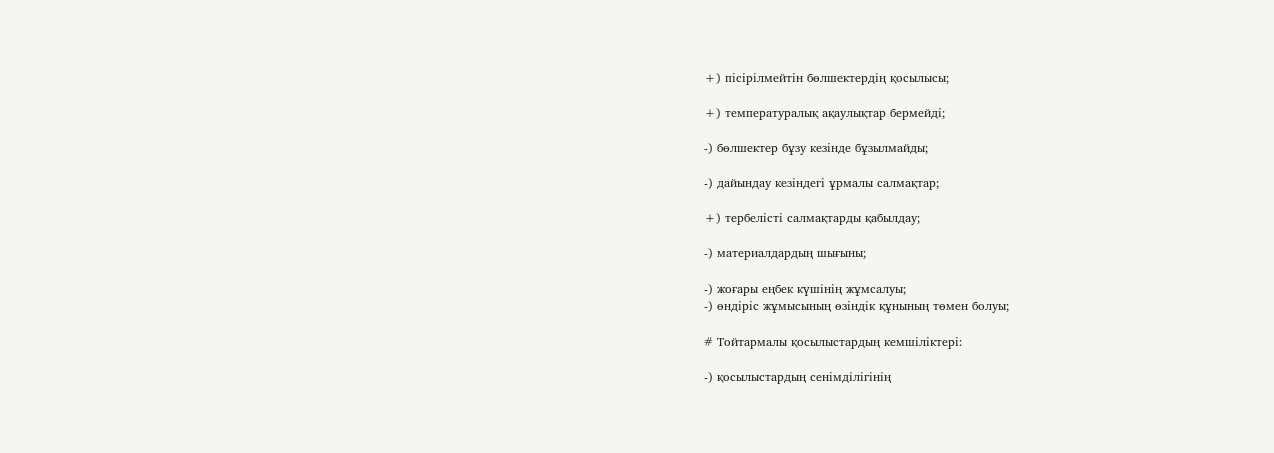+) пісірілмейтін бөлшектердің қосылысы;

+) температуралық ақаулықтар бермейді;

-) бөлшектер бұзу кезінде бұзылмайды;

-) дайындау кезіндегі ұрмалы салмақтар;

+) тербелісті салмақтарды қабылдау;

-) материалдардың шығыны;

-) жоғары еңбек күшінің жұмсалуы;
-) өндіріс жұмысының өзіндік құнының төмен болуы;

# Тойтармалы қосылыстардың кемшіліктері:

-) қосылыстардың сенімділігінің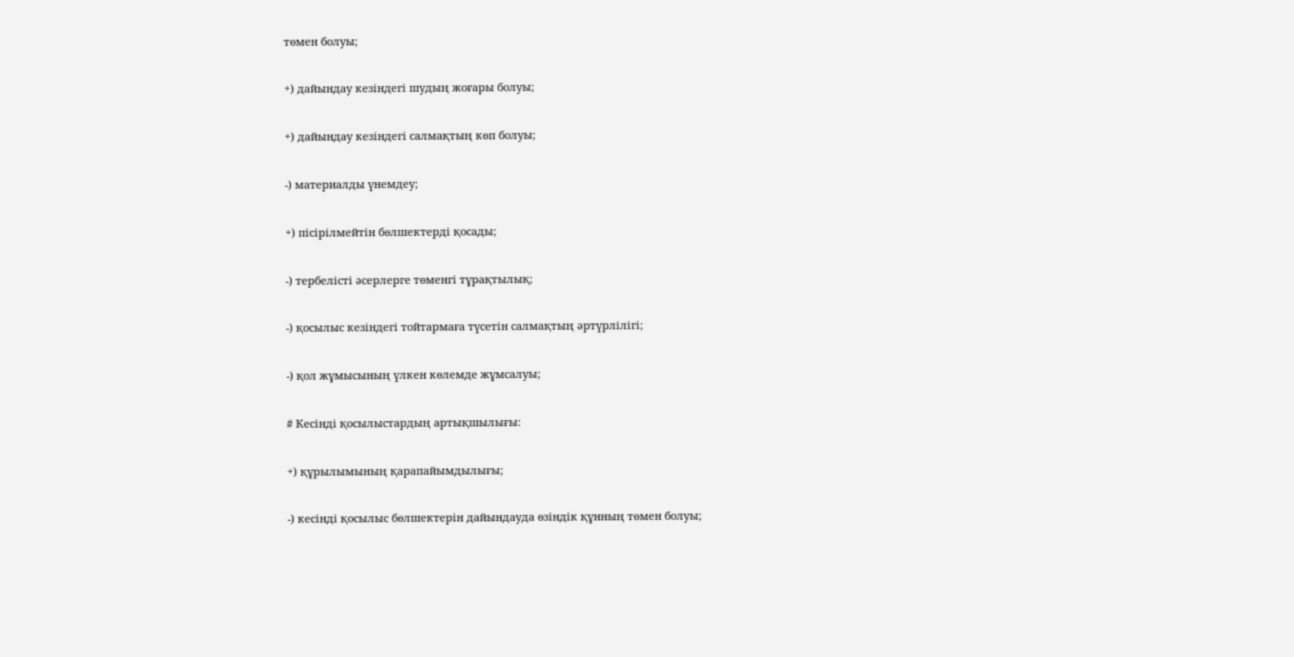төмен болуы;

+) дайындау кезіндегі шудың жоғары болуы;

+) дайындау кезіндегі салмақтың көп болуы;

-) материалды үнемдеу;

+) пісірілмейтін бөлшектерді қосады;

-) тербелісті әсерлерге төменгі тұрақтылық;

-) қосылыс кезіндегі тойтармаға түсетін салмақтың әртүрлілігі;

-) қол жұмысының үлкен көлемде жұмсалуы;

# Кесінді қосылыстардың артықшылығы:

+) құрылымының қарапайымдылығы;

-) кесінді қосылыс бөлшектерін дайындауда өзіндік құнның төмен болуы;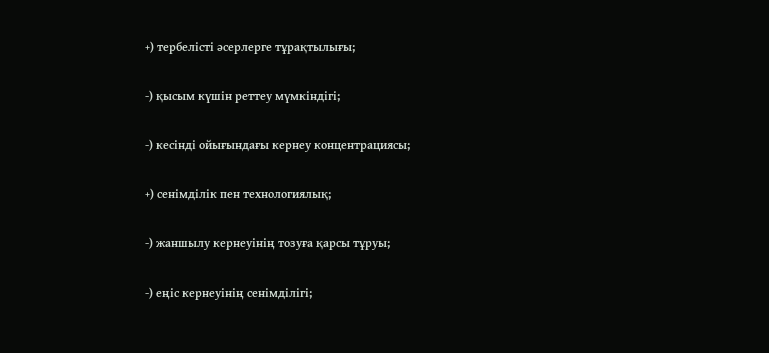+) тербелісті әсерлерге тұрақтылығы;

-) қысым күшін реттеу мүмкіндігі;

-) кесінді ойығындағы кернеу концентрациясы;

+) сенімділік пен технологиялық;

-) жаншылу кернеуінің тозуға қарсы тұруы;

-) еңіс кернеуінің сенімділігі;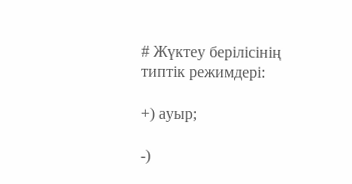# Жүктеу берілісінің типтік режимдері:

+) ауыр;

-)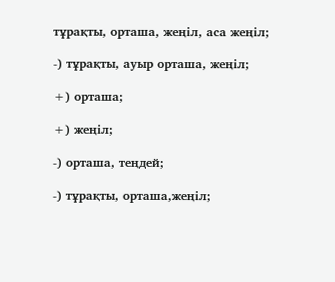тұрақты, орташа, жеңіл, аса жеңіл;

-) тұрақты, ауыр орташа, жеңіл;

+) орташа;

+) жеңіл;

-) орташа, теңдей;

-) тұрақты, орташа,жеңіл;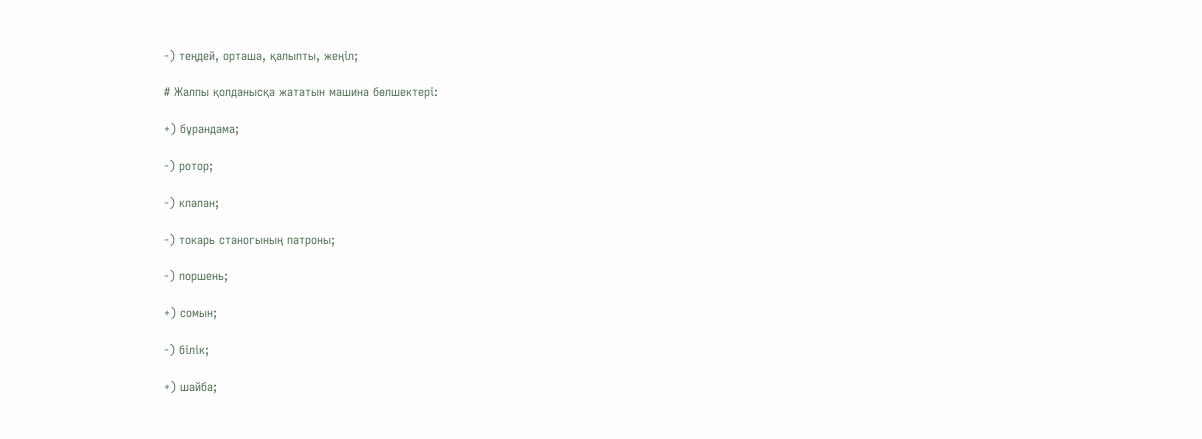-) теңдей, орташа, қалыпты, жеңіл;

# Жалпы қолданысқа жататын машина бөлшектері:

+) бұрандама;

-) ротор;

-) клапан;

-) токарь станогының патроны;

-) поршень;

+) сомын;

-) білік;

+) шайба;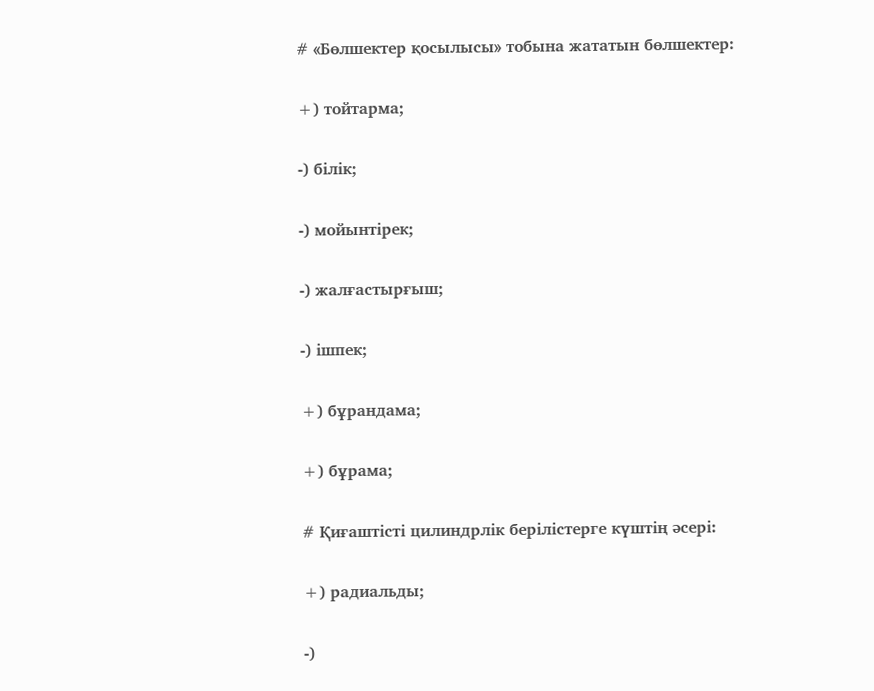# «Бөлшектер қосылысы» тобына жататын бөлшектер:

+) тойтарма;

-) білік;

-) мойынтірек;

-) жалғастырғыш;

-) ішпек;

+) бұрандама;

+) бұрама;

# Қиғаштісті цилиндрлік берілістерге күштің әсері:

+) радиальды;

-)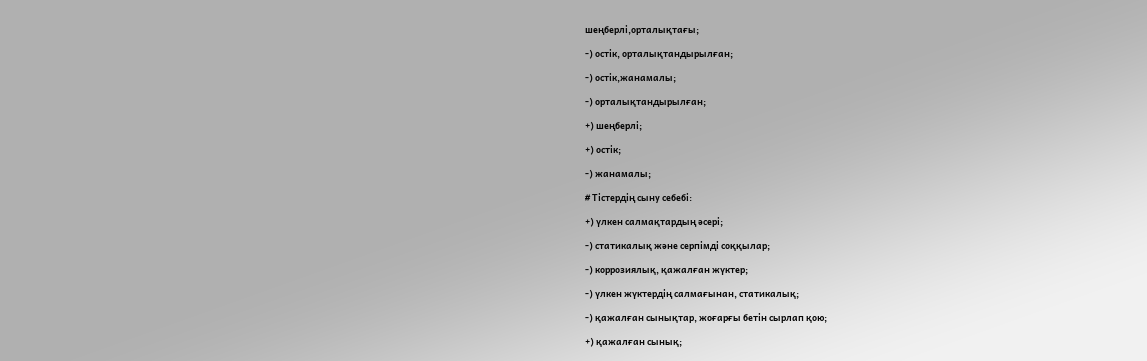шеңберлі,орталықтағы;

-) остік, орталықтандырылған;

-) остік,жанамалы;

-) орталықтандырылған;

+) шеңберлі;

+) остік;

-) жанамалы;

# Тістердің сыну себебі:

+) үлкен салмақтардың әсері;

-) статикалық және серпімді соққылар;

-) коррозиялық, қажалған жүктер;

-) үлкен жүктердің салмағынан, статикалық;

-) қажалған сынықтар, жоғарғы бетін сырлап қою;

+) қажалған сынық;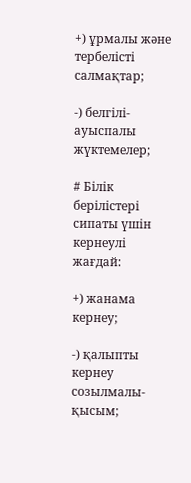+) ұрмалы және тербелісті салмақтар;

-) белгілі-ауыспалы жүктемелер;

# Білік берілістері сипаты үшін кернеулі жағдай:

+) жанама кернеу;

-) қалыпты кернеу созылмалы-қысым;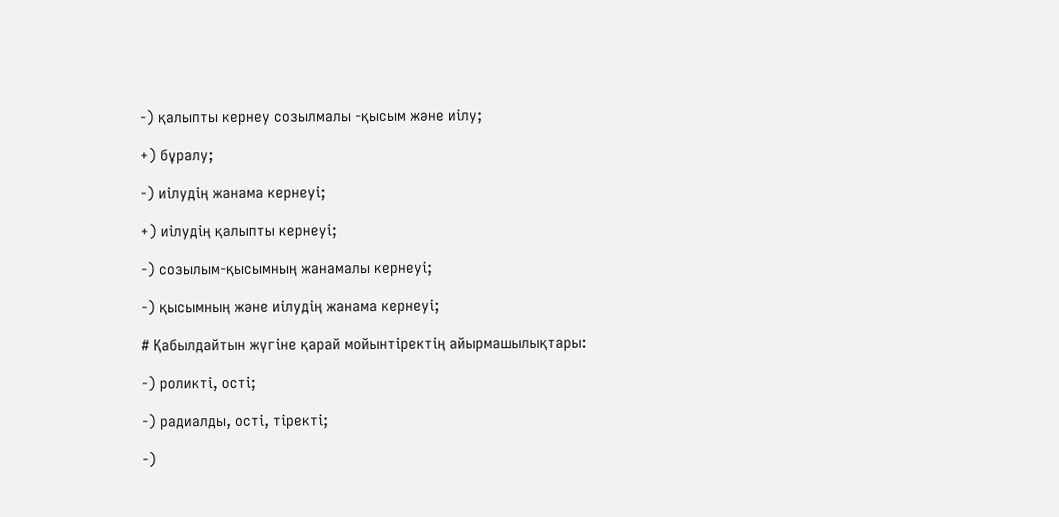-) қалыпты кернеу созылмалы -қысым және иілу;

+) бұралу;

-) иілудің жанама кернеуі;

+) иілудің қалыпты кернеуі;

-) созылым-қысымның жанамалы кернеуі;

-) қысымның және иілудің жанама кернеуі;

# Қабылдайтын жүгіне қарай мойынтіректің айырмашылықтары:

-) роликті, ості;

-) радиалды, ості, тіректі;

-)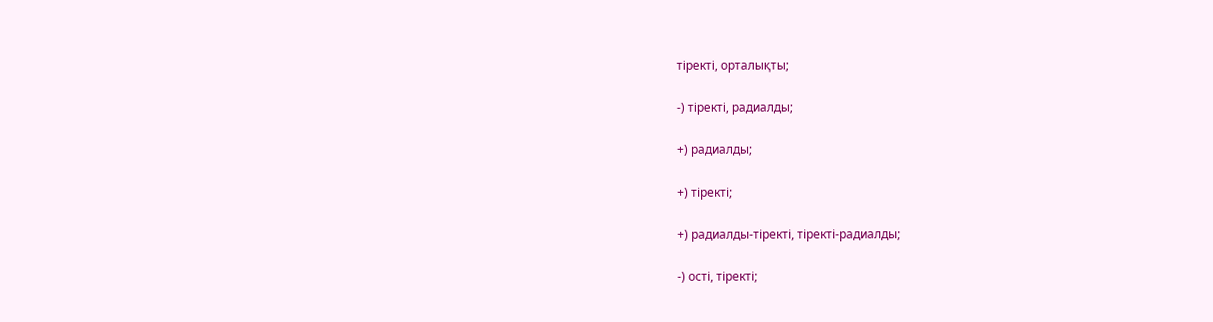тіректі, орталықты;

-) тіректі, радиалды;

+) радиалды;

+) тіректі;

+) радиалды-тіректі, тіректі-радиалды;

-) ості, тіректі;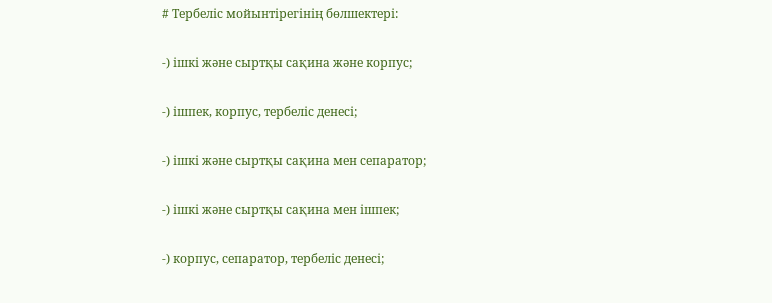# Тербеліс мойынтірегінің бөлшектері:

-) ішкі және сыртқы сақина және корпус;

-) ішпек, корпус, тербеліс денесі;

-) ішкі және сыртқы сақина мен сепаратор;

-) ішкі және сыртқы сақина мен ішпек;

-) корпус, сепаратор, тербеліс денесі;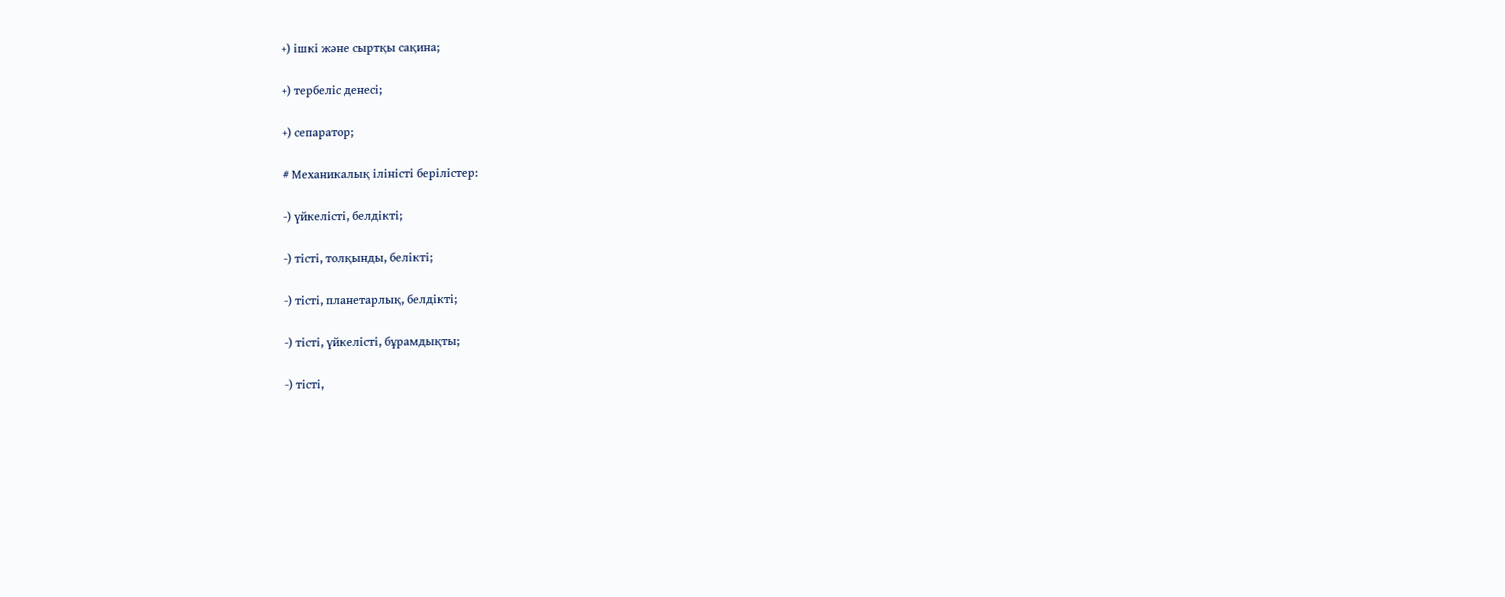+) ішкі және сыртқы сақина;

+) тербеліс денесі;

+) сепаратор;

# Механикалық іліністі берілістер:

-) үйкелісті, белдікті;

-) тісті, толқынды, белікті;

-) тісті, планетарлық, белдікті;

-) тісті, үйкелісті, бұрамдықты;

-) тісті,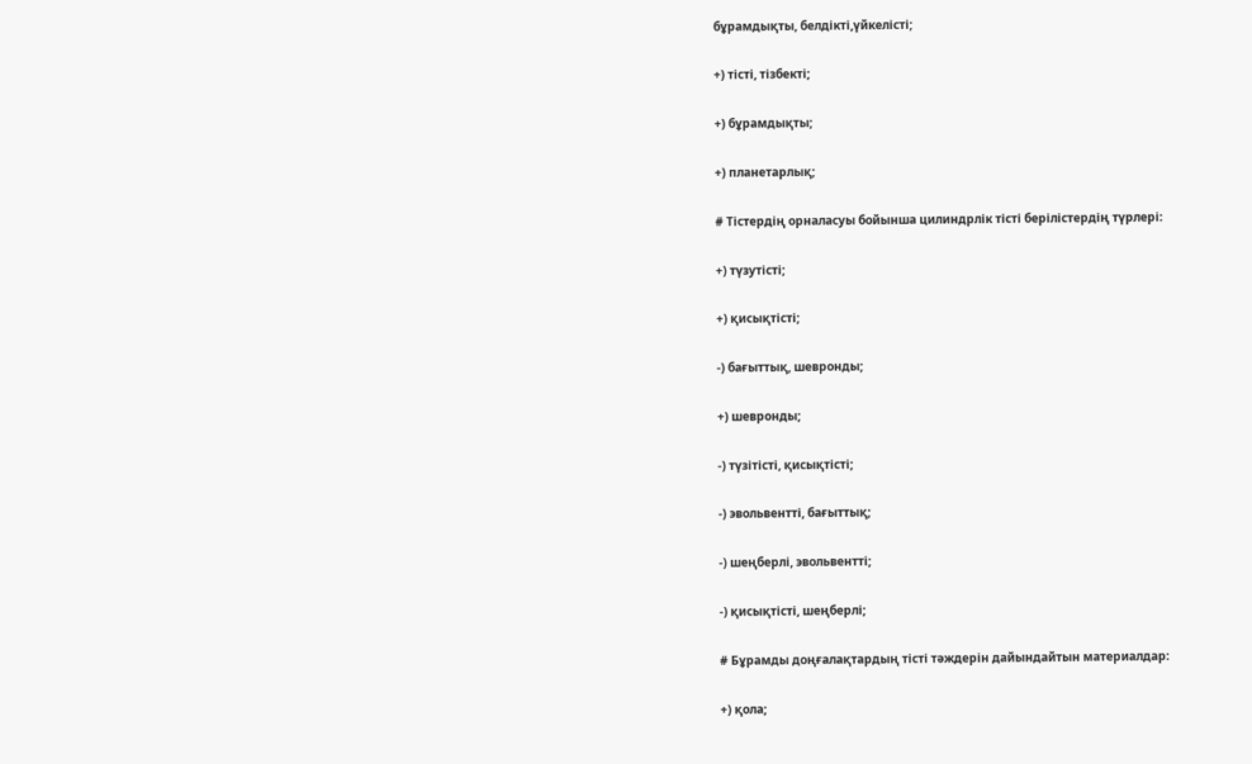бұрамдықты, белдікті,үйкелісті;

+) тісті, тізбекті;

+) бұрамдықты;

+) планетарлық;

# Тістердің орналасуы бойынша цилиндрлік тісті берілістердің түрлері:

+) түзутісті;

+) қисықтісті;

-) бағыттық, шевронды;

+) шевронды;

-) түзітісті, қисықтісті;

-) эвольвентті, бағыттық;

-) шеңберлі, эвольвентті;

-) қисықтісті, шеңберлі;

# Бұрамды доңғалақтардың тісті тәждерін дайындайтын материалдар:

+) қола;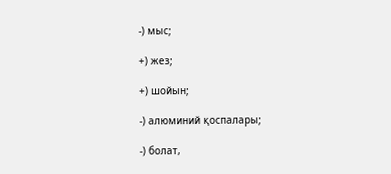-) мыс;

+) жез;

+) шойын;

-) алюминий қоспалары;

-) болат,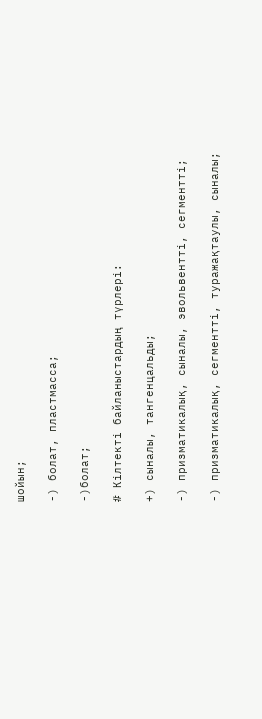шойын;

-) болат, пластмасса;

-)болат;

# Кілтекті байланыстардың түрлері:

+) сыналы, тангенцальды;

-) призматикалық, сыналы, эвольвентті, сегментті;

-) призматикалық, сегментті, туражақтаулы, сыналы;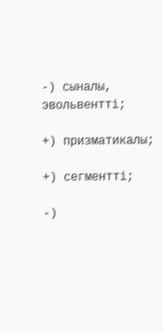-) сыналы, эвольвентті;

+) призматикалы;

+) сегментті;

-)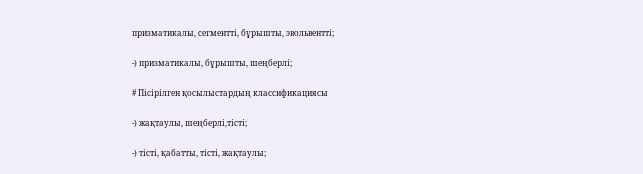призматикалы, сегментті, бұрышты, эвольвентті;

-) призматикалы, бұрышты, шеңберлі;

# Пісірілген қосылыстардың классификациясы

-) жақтаулы, шеңберлі,тісті;

-) тісті, қабатты, тісті, жақтаулы;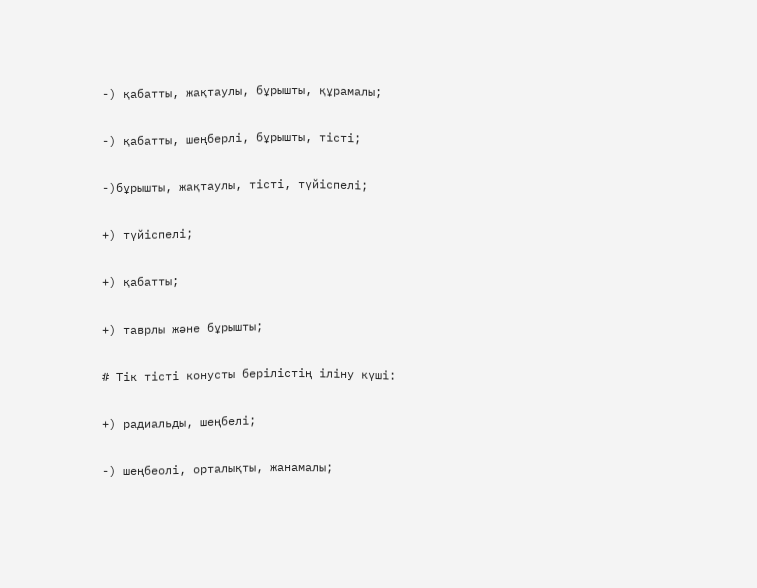-) қабатты, жақтаулы, бұрышты, құрамалы;

-) қабатты, шеңберлі, бұрышты, тісті;

-)бұрышты, жақтаулы, тісті, түйіспелі;

+) түйіспелі;

+) қабатты;

+) таврлы және бұрышты;

# Тік тісті конусты берілістің іліну күші:

+) радиальды, шеңбелі;

-) шеңбеолі, орталықты, жанамалы;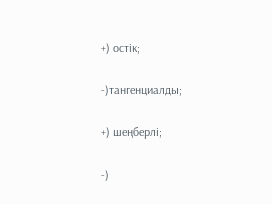+) остік;

-)тангенциалды;

+) шеңберлі;

-)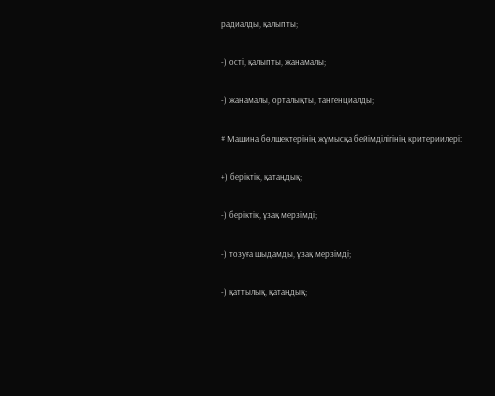радиалды, қалыпты;

-) ості, қалыпты, жанамалы;

-) жанамалы, орталықты, тангенциалды;

# Машина бөлшектерінің жұмысқа бейімділігінің критериилері:

+) беріктік, қатаңдық;

-) беріктік, ұзақ мерзімді;

-) тозуға шыдамды, ұзақ мерзімді;

-) қаттылық, қатаңдық;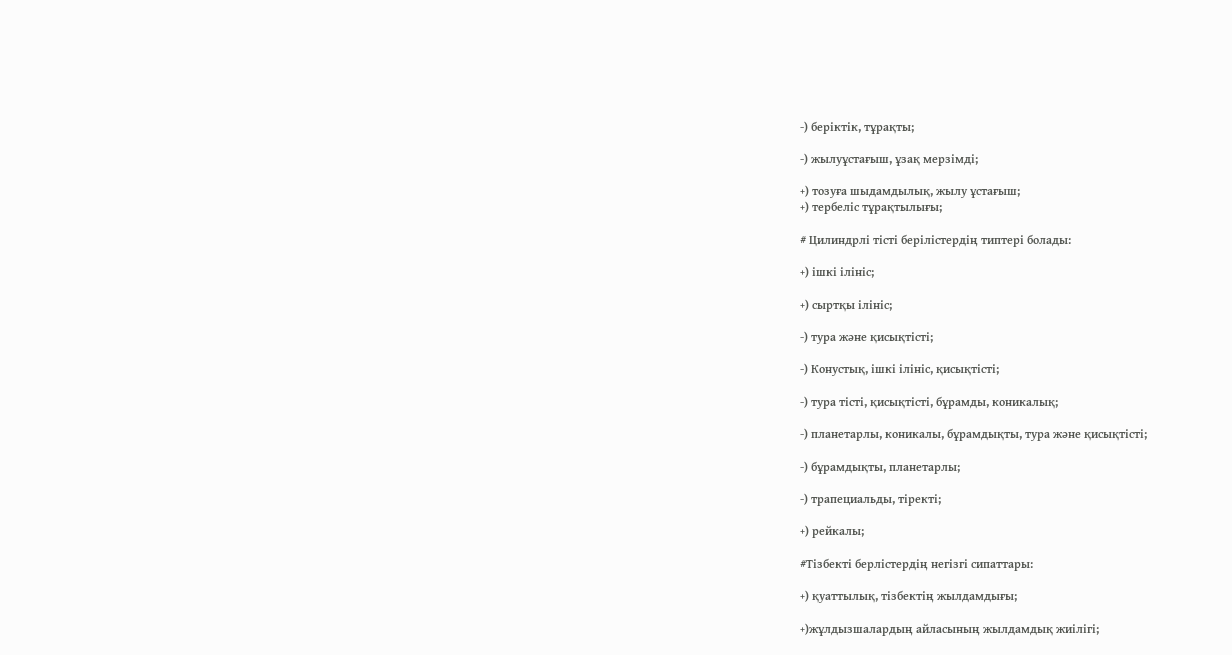-) беріктік, тұрақты;

-) жылуұстағыш, ұзақ мерзімді;

+) тозуға шыдамдылық, жылу ұстағыш;
+) тербеліс тұрақтылығы;

# Цилиндрлі тісті берілістердің типтері болады:

+) ішкі ілініс;

+) сыртқы ілініс;

-) тура және қисықтісті;

-) Конустық, ішкі ілініс, қисықтісті;

-) тура тісті, қисықтісті, бұрамды, коникалық;

-) планетарлы, коникалы, бұрамдықты, тура және қисықтісті;

-) бұрамдықты, планетарлы;

-) трапециальды, тіректі;

+) рейкалы;

#Тізбекті берлістердің негізгі сипаттары:

+) қуаттылық, тізбектің жылдамдығы;

+)жұлдызшалардың айласының жылдамдық жиілігі;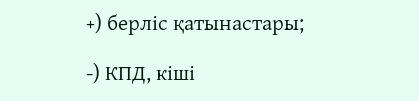+) берліс қатынастары;

-) КПД, кіші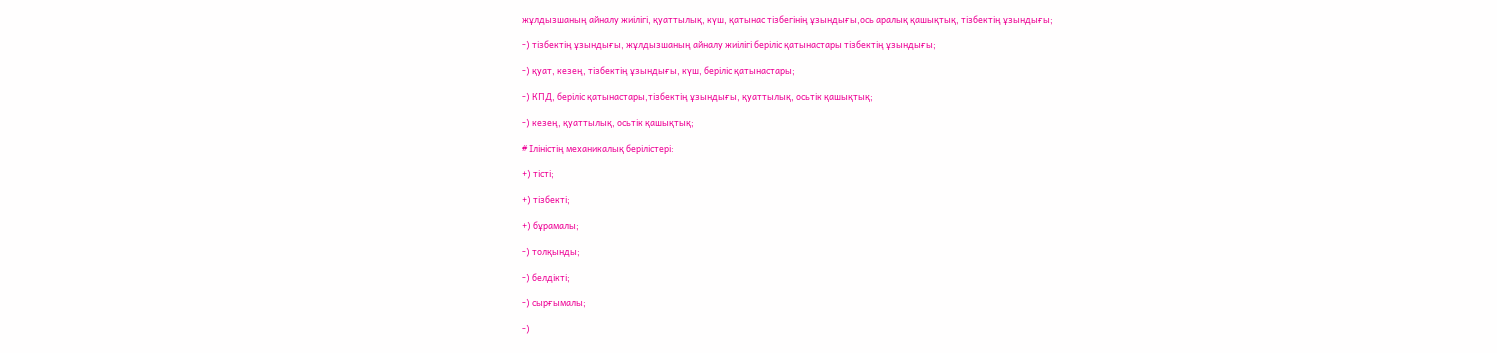жұлдызшаның айналу жиілігі, қуаттылық, күш, қатынас тізбегінің ұзындығы,ось аралық қашықтық, тізбектің ұзындығы;

-) тізбектің ұзындығы, жұлдызшаның айналу жиілігі беріліс қатынастары тізбектің ұзындығы;

-) қуат, кезең, тізбектің ұзындығы, күш, беріліс қатынастары;

-) КПД, беріліс қатынастары,тізбектің ұзындығы, қуаттылық, осьтік қашықтық;

-) кезең, қуаттылық, осьтік қашықтық;

# Іліністің механикалық берілістері:

+) тісті;

+) тізбекті;

+) бұрамалы;

-) толқынды;

-) белдікті;

-) сырғымалы;

-)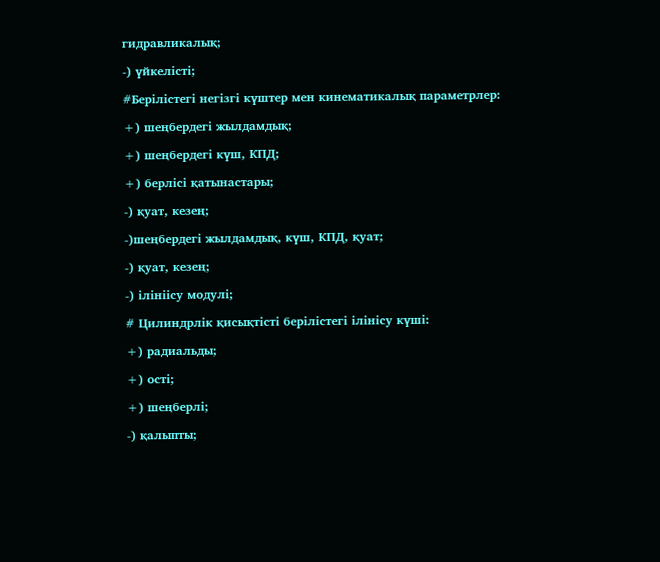гидравликалық;

-) үйкелісті;

#Берілістегі негізгі күштер мен кинематикалық параметрлер:

+) шеңбердегі жылдамдық;

+) шеңбердегі күш, КПД;

+) берлісі қатынастары;

-) қуат, кезең;

-)шеңбердегі жылдамдық, күш, КПД, қуат;

-) қуат, кезең;

-) ілініісу модулі;

# Цилиндрлік қисықтісті берілістегі ілінісу күші:

+) радиальды;

+) ості;

+) шеңберлі;

-) қалыпты;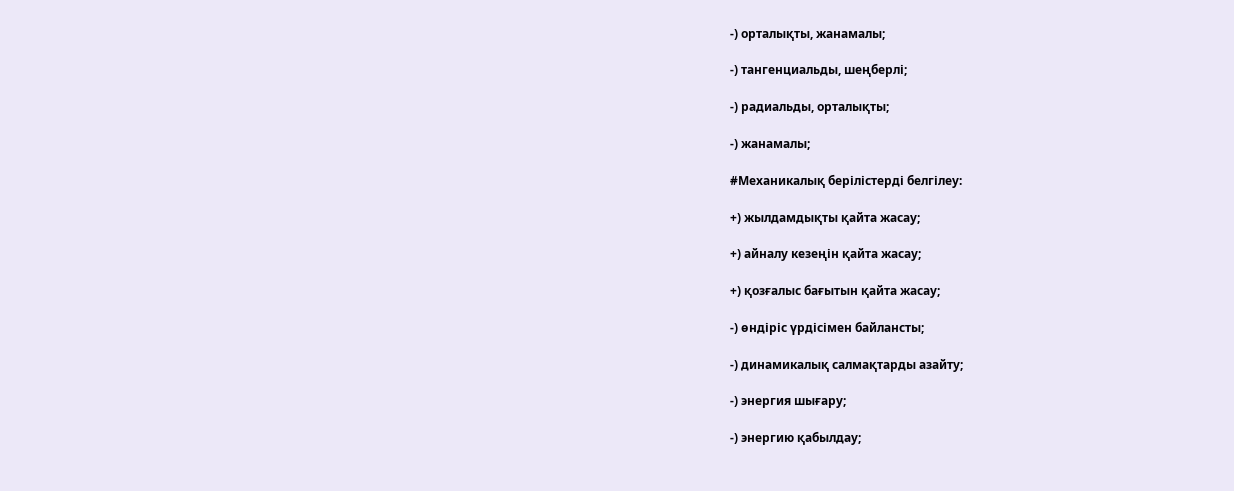-) орталықты, жанамалы;

-) тангенциальды, шеңберлі;

-) радиальды, орталықты;

-) жанамалы;

#Механикалық берілістерді белгілеу:

+) жылдамдықты қайта жасау;

+) айналу кезеңін қайта жасау;

+) қозғалыс бағытын қайта жасау;

-) өндіріс үрдісімен байлансты;

-) динамикалық салмақтарды азайту;

-) энергия шығару;

-) энергию қабылдау;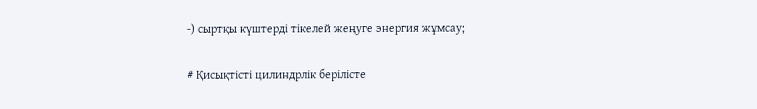-) сыртқы күштерді тікелей жеңуге энергия жұмсау;

# Қисықтісті цилиндрлік берілісте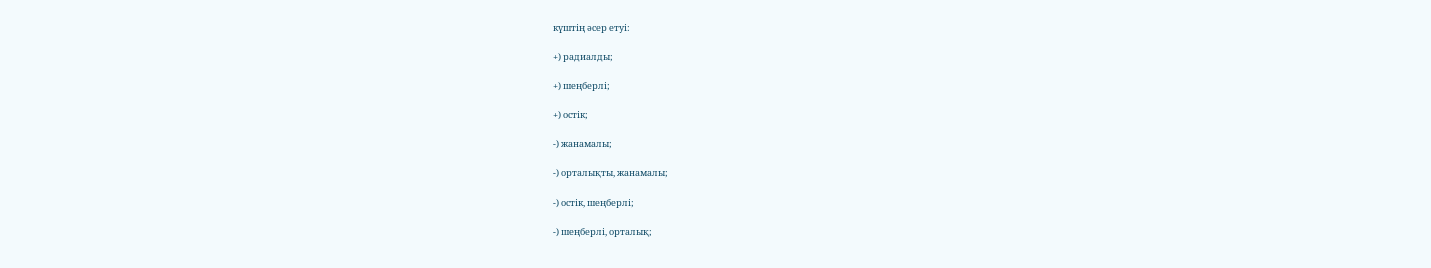күштің әсер етуі:

+) радиалды;

+) шеңберлі;

+) остік;

-) жанамалы;

-) орталықты, жанамалы;

-) остік, шеңберлі;

-) шеңберлі, орталық;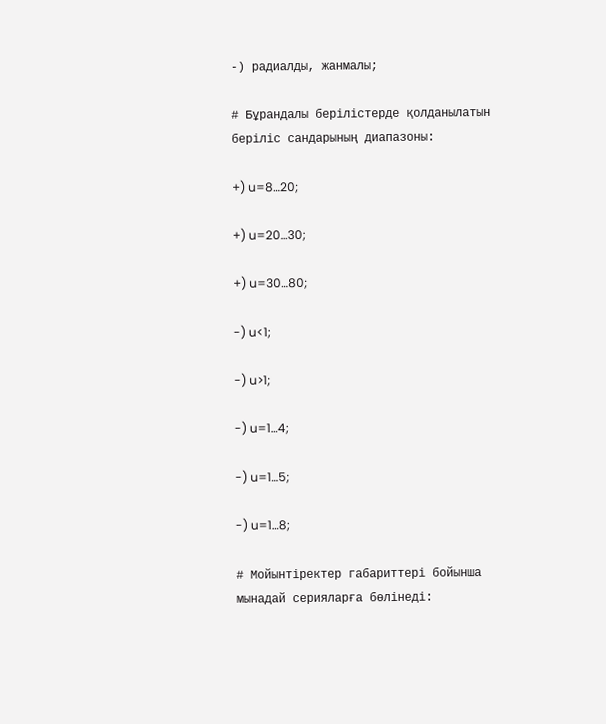-) радиалды, жанмалы;

# Бұрандалы берілістерде қолданылатын беріліс сандарының диапазоны:

+) u=8…20;

+) u=20…30;

+) u=30…80;

-) u<1;

-) u>1;

-) u=1…4;

-) u=1…5;

-) u=1…8;

# Мойынтіректер габариттері бойынша мынадай серияларға бөлінеді: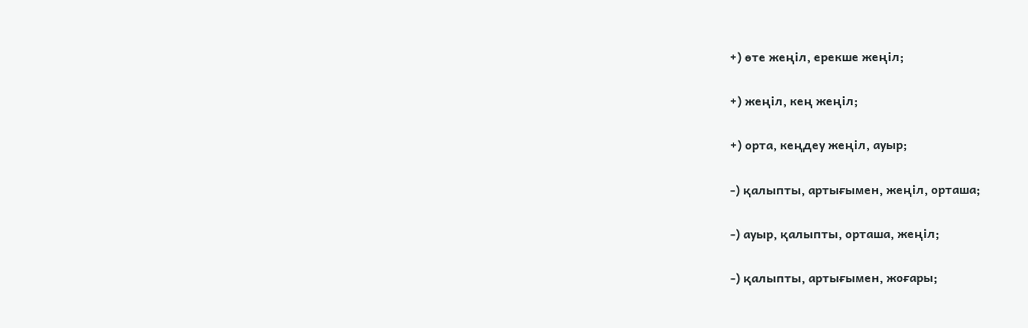+) өте жеңіл, ерекше жеңіл;

+) жеңіл, кең жеңіл;

+) орта, кеңдеу жеңіл, ауыр;

-) қалыпты, артығымен, жеңіл, орташа;

-) ауыр, қалыпты, орташа, жеңіл;

-) қалыпты, артығымен, жоғары;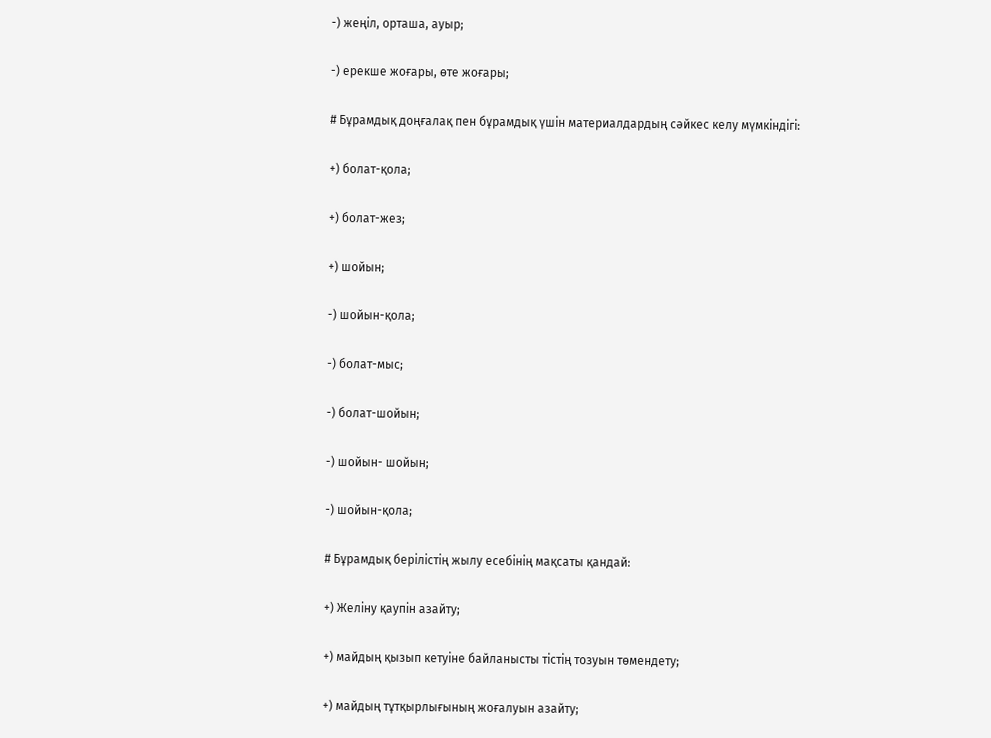-) жеңіл, орташа, ауыр;

-) ерекше жоғары, өте жоғары;

# Бұрамдық доңғалақ пен бұрамдық үшін материалдардың сәйкес келу мүмкіндігі:

+) болат-қола;

+) болат-жез;

+) шойын;

-) шойын-қола;

-) болат-мыс;

-) болат-шойын;

-) шойын- шойын;

-) шойын-қола;

# Бұрамдық берілістің жылу есебінің мақсаты қандай:

+) Желіну қаупін азайту;

+) майдың қызып кетуіне байланысты тістің тозуын төмендету;

+) майдың тұтқырлығының жоғалуын азайту;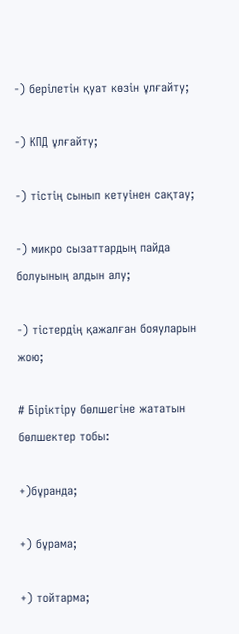-) берілетін қуат көзін ұлғайту;

-) КПД ұлғайту;

-) тістің сынып кетуінен сақтау;

-) микро сызаттардың пайда болуының алдын алу;

-) тістердің қажалған бояуларын жою;

# Біріктіру бөлшегіне жататын бөлшектер тобы:

+)бұранда;

+) бұрама;

+) тойтарма;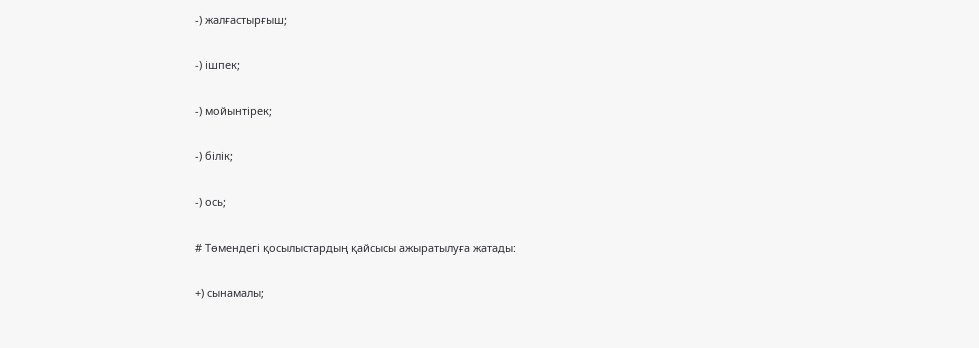-) жалғастырғыш;

-) ішпек;

-) мойынтірек;

-) білік;

-) ось;

# Төмендегі қосылыстардың қайсысы ажыратылуға жатады:

+) сынамалы;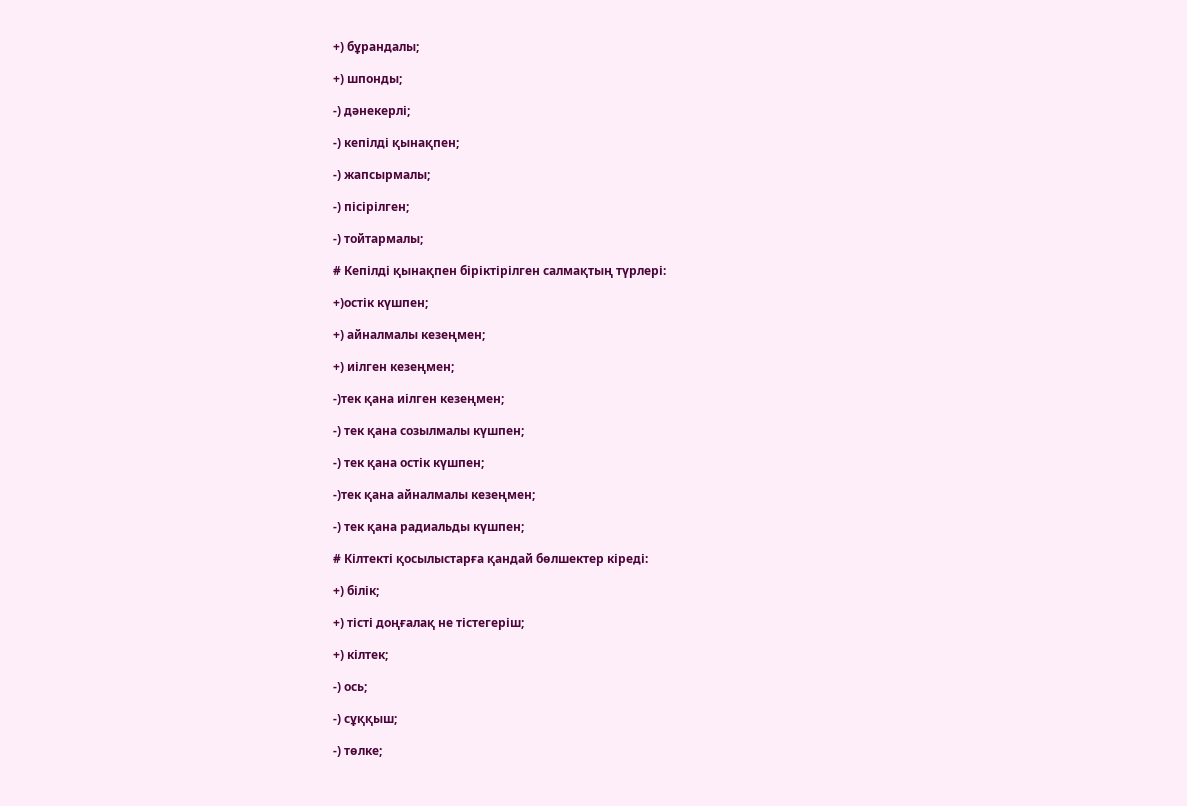+) бұрандалы;

+) шпонды;

-) дәнекерлі;

-) кепілді қынақпен;

-) жапсырмалы;

-) пісірілген;

-) тойтармалы;

# Кепілді қынақпен біріктірілген салмақтың түрлері:

+)остік күшпен;

+) айналмалы кезеңмен;

+) иілген кезеңмен;

-)тек қана иілген кезеңмен;

-) тек қана созылмалы күшпен;

-) тек қана остік күшпен;

-)тек қана айналмалы кезеңмен;

-) тек қана радиальды күшпен;

# Кілтекті қосылыстарға қандай бөлшектер кіреді:

+) білік;

+) тісті доңғалақ не тістегеріш;

+) кілтек;

-) ось;

-) сұққыш;

-) төлке;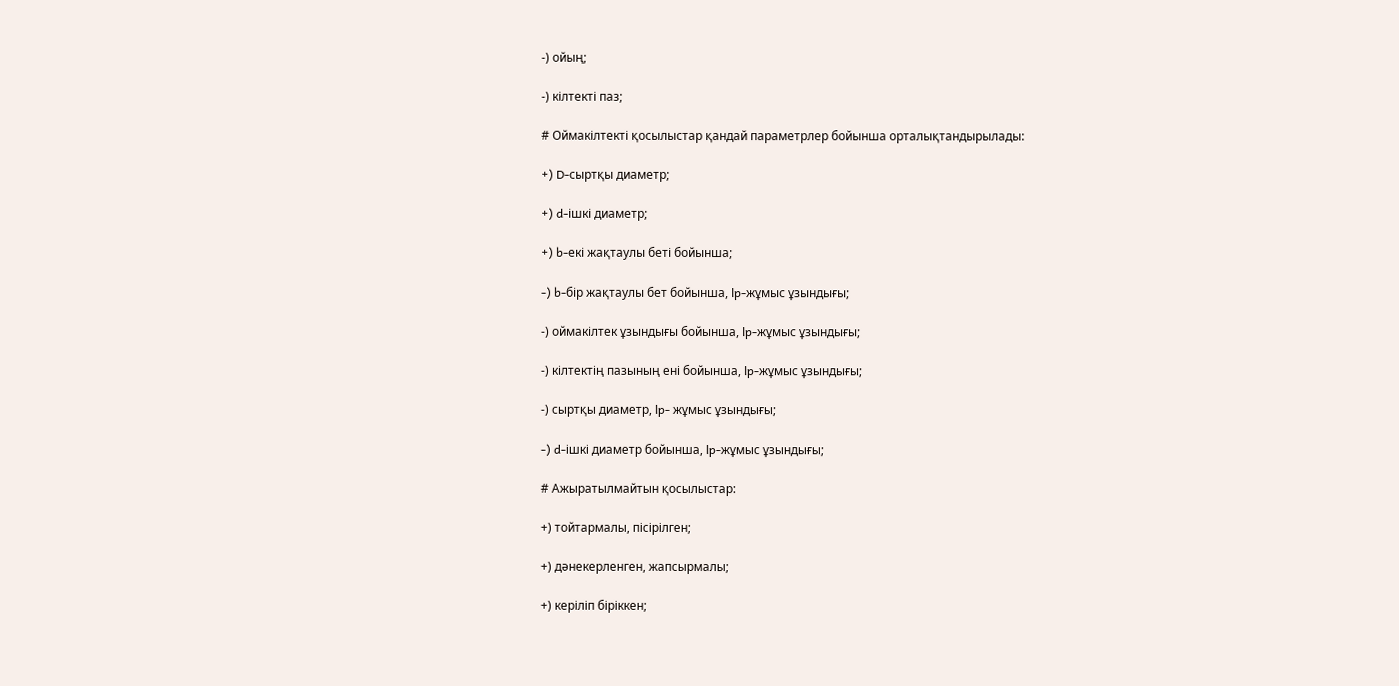-) ойың;

-) кілтекті паз;

# Оймакілтекті қосылыстар қандай параметрлер бойынша орталықтандырылады:

+) D-сыртқы диаметр;

+) d-ішкі диаметр;

+) b-екі жақтаулы беті бойынша;

-) b-бір жақтаулы бет бойынша, lp-жұмыс ұзындығы;

-) оймакілтек ұзындығы бойынша, lp-жұмыс ұзындығы;

-) кілтектің пазының ені бойынша, lp-жұмыс ұзындығы;

-) сыртқы диаметр, lp- жұмыс ұзындығы;

-) d-ішкі диаметр бойынша, lp-жұмыс ұзындығы;

# Ажыратылмайтын қосылыстар:

+) тойтармалы, пісірілген;

+) дәнекерленген, жапсырмалы;

+) керіліп біріккен;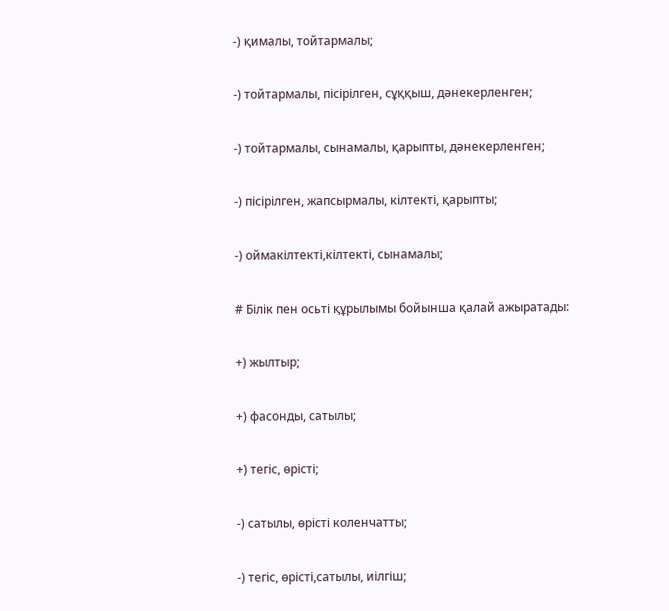-) қималы, тойтармалы;

-) тойтармалы, пісірілген, сұққыш, дәнекерленген;

-) тойтармалы, сынамалы, қарыпты, дәнекерленген;

-) пісірілген, жапсырмалы, кілтекті, қарыпты;

-) оймакілтекті,кілтекті, сынамалы;

# Білік пен осьті құрылымы бойынша қалай ажыратады:

+) жылтыр;

+) фасонды, сатылы;

+) тегіс, өрісті;

-) сатылы, өрісті коленчатты;

-) тегіс, өрісті,сатылы, иілгіш;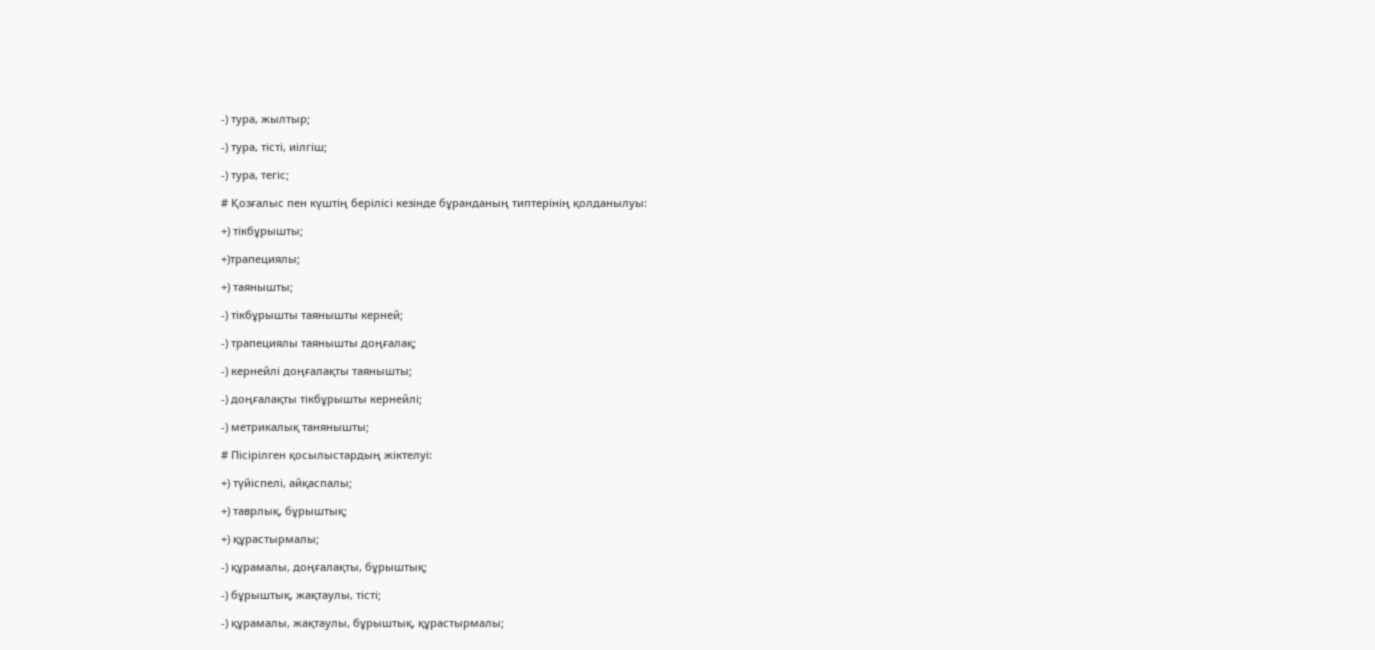-) тура, жылтыр;

-) тура, тісті, иілгіш;

-) тура, тегіс;

# Қозғалыс пен күштің берілісі кезінде бұранданың типтерінің қолданылуы:

+) тікбұрышты;

+)трапециялы;

+) таянышты;

-) тікбұрышты таянышты керней;

-) трапециялы таянышты доңғалақ;

-) кернейлі доңғалақты таянышты;

-) доңғалақты тікбұрышты кернейлі;

-) метрикалық танянышты;

# Пісірілген қосылыстардың жіктелуі:

+) түйіспелі, айқаспалы;

+) таврлық, бұрыштық;

+) құрастырмалы;

-) құрамалы, доңғалақты, бұрыштық;

-) бұрыштық, жақтаулы, тісті;

-) құрамалы, жақтаулы, бұрыштық, құрастырмалы;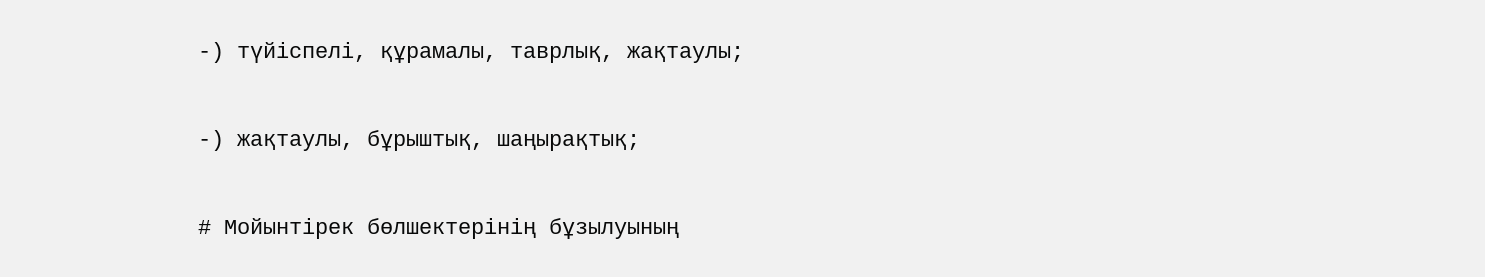-) түйіспелі, құрамалы, таврлық, жақтаулы;

-) жақтаулы, бұрыштық, шаңырақтық;

# Мойынтірек бөлшектерінің бұзылуының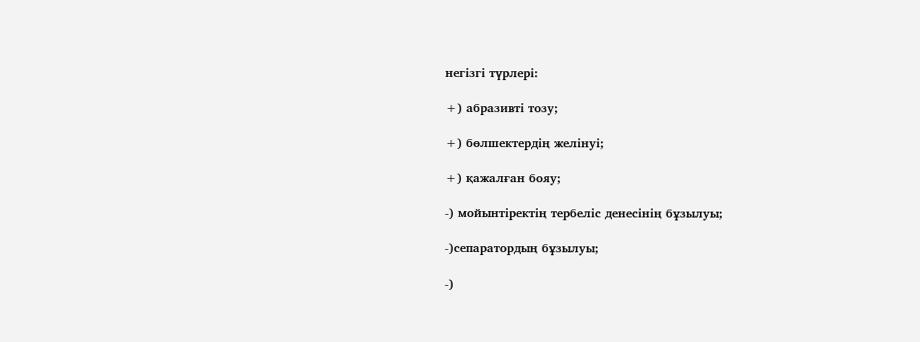негізгі түрлері:

+) абразивті тозу;

+) бөлшектердің желінуі;

+) қажалған бояу;

-) мойынтіректің тербеліс денесінің бұзылуы;

-)сепаратордың бұзылуы;

-)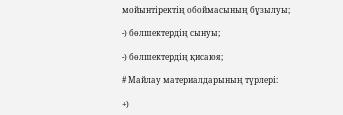мойынтіректің обоймасының бұзылуы;

-) бөлшектердің сынуы;

-) бөлшектердің қисаюя;

# Майлау материалдарының түрлері:

+)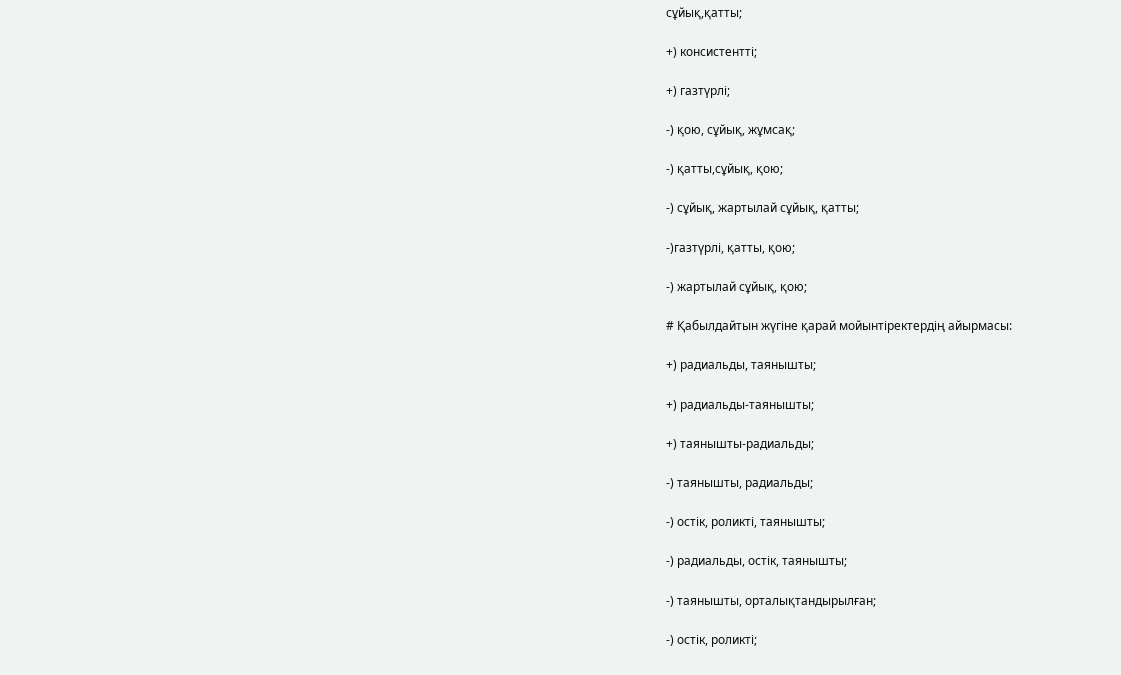сұйық,қатты;

+) консистентті;

+) газтүрлі;

-) қою, сұйық, жұмсақ;

-) қатты,сұйық, қою;

-) сұйық, жартылай сұйық, қатты;

-)газтүрлі, қатты, қою;

-) жартылай сұйық, қою;

# Қабылдайтын жүгіне қарай мойынтіректердің айырмасы:

+) радиальды, таянышты;

+) радиальды-таянышты;

+) таянышты-радиальды;

-) таянышты, радиальды;

-) остік, роликті, таянышты;

-) радиальды, остік, таянышты;

-) таянышты, орталықтандырылған;

-) остік, роликті;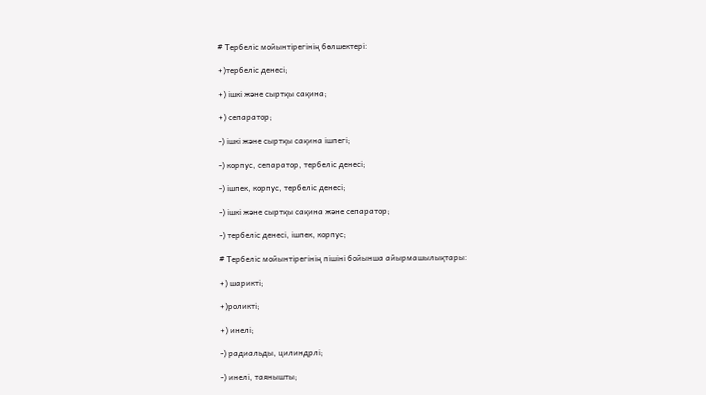# Тербеліс мойынтірегінің бөлшектері:

+)тербеліс денесі;

+) ішкі және сыртқы сақина;

+) сепаратор;

-) ішкі және сыртқы сақина ішпегі;

-) корпус, сепаратор, тербеліс денесі;

-) ішпек, корпус, тербеліс денесі;

-) ішкі және сыртқы сақина және сепаратор;

-) тербеліс денесі, ішпек, корпус;

# Тербеліс мойынтірегінің пішіні бойынша айырмашылықтары:

+) шарикті;

+)роликті;

+) инелі;

-) радиальды, цилиндрлі;

-) инелі, таянышты;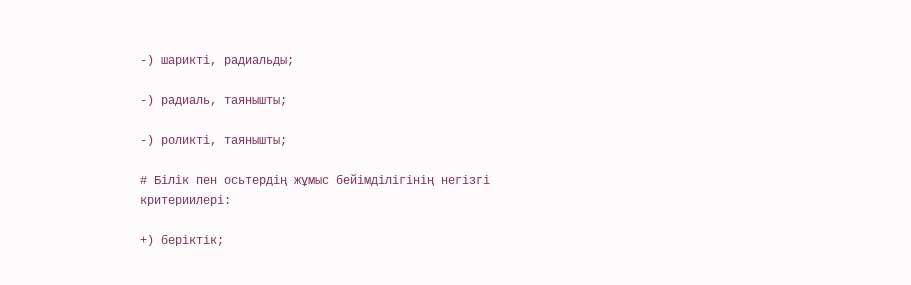-) шарикті, радиальды;

-) радиаль, таянышты;

-) роликті, таянышты;

# Білік пен осьтердің жұмыс бейімділігінің негізгі критериилері:

+) беріктік;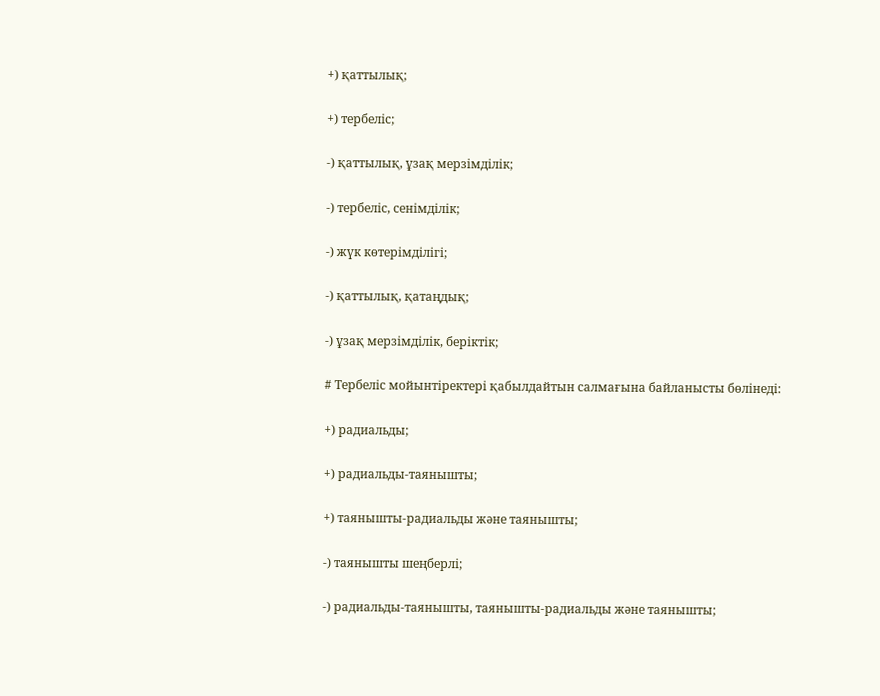+) қаттылық;

+) тербеліс;

-) қаттылық, ұзақ мерзімділік;

-) тербеліс, сенімділік;

-) жүк көтерімділігі;

-) қаттылық, қатаңдық;

-) ұзақ мерзімділік, беріктік;

# Тербеліс мойынтіректері қабылдайтын салмағына байланысты бөлінеді:

+) радиальды;

+) радиальды-таянышты;

+) таянышты-радиальды және таянышты;

-) таянышты шеңберлі;

-) радиальды-таянышты, таянышты-радиальды және таянышты;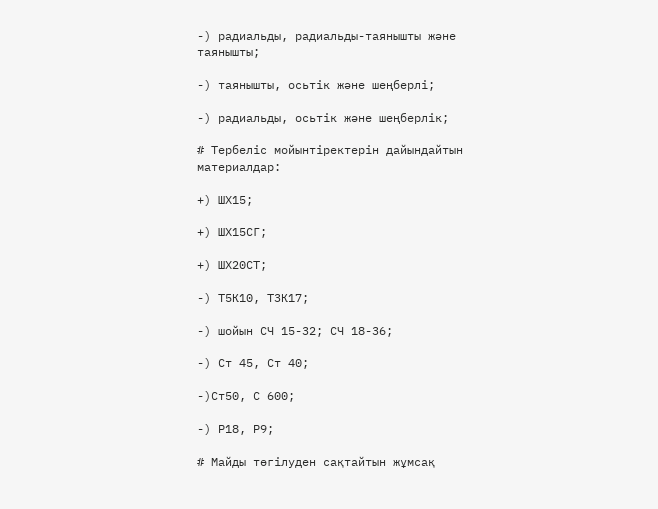-) радиальды, радиальды-таянышты және таянышты;

-) таянышты, осьтік және шеңберлі;

-) радиальды, осьтік және шеңберлік;

# Тербеліс мойынтіректерін дайындайтын материалдар:

+) ШХ15;

+) ШХ15СГ;

+) ШХ20СТ;

-) Т5К10, Т3К17;

-) шойын СЧ 15-32; СЧ 18-36;

-) Ст 45, Ст 40;

-)Ст50, С 600;

-) Р18, Р9;

# Майды төгілуден сақтайтын жұмсақ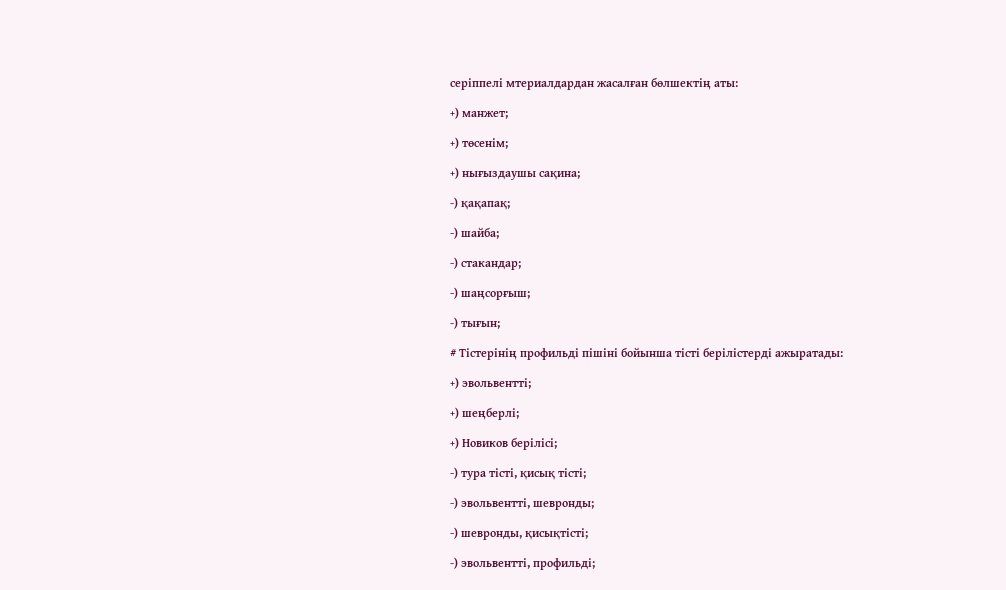серіппелі мтериалдардан жасалған бөлшектің аты:

+) манжет;

+) төсенім;

+) нығыздаушы сақина;

-) қақапақ;

-) шайба;

-) стакандар;

-) шаңсорғыш;

-) тығын;

# Тістерінің профильді пішіні бойынша тісті берілістерді ажыратады:

+) эвольвентті;

+) шеңберлі;

+) Новиков берілісі;

-) тура тісті, қисық тісті;

-) эвольвентті, шевронды;

-) шевронды, қисықтісті;

-) эвольвентті, профильді;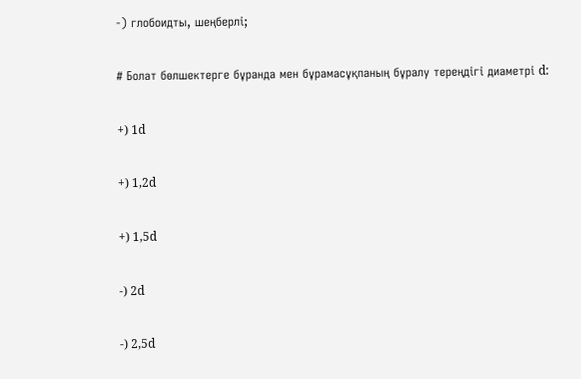-) глобоидты, шеңберлі;

# Болат бөлшектерге бұранда мен бұрамасұқпаның бұралу тереңдігі диаметрі d:

+) 1d

+) 1,2d

+) 1,5d

-) 2d

-) 2,5d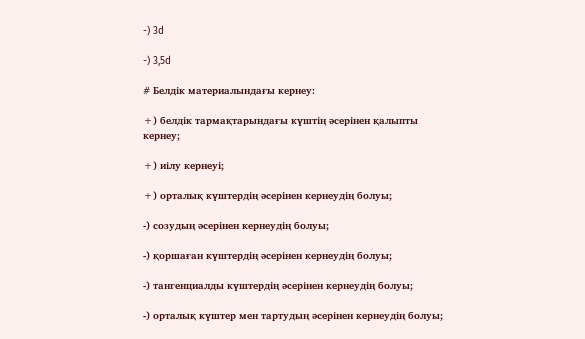-) 3d

-) 3,5d

# Белдік материалындағы кернеу:

+) белдік тармақтарындағы күштің әсерінен қалыпты кернеу;

+) иілу кернеуі;

+) орталық күштердің әсерінен кернеудің болуы;

-) созудың әсерінен кернеудің болуы;

-) қоршаған күштердің әсерінен кернеудің болуы;

-) тангенциалды күштердің әсерінен кернеудің болуы;

-) орталық күштер мен тартудың әсерінен кернеудің болуы;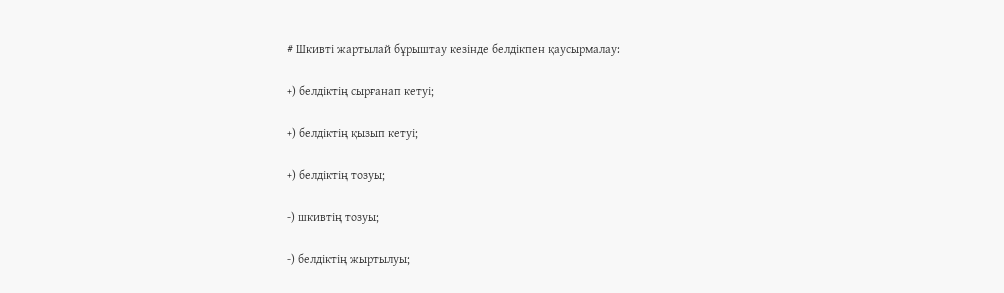# Шкивті жартылай бұрыштау кезінде белдікпен қаусырмалау:

+) белдіктің сырғанап кетуі;

+) белдіктің қызып кетуі;

+) белдіктің тозуы;

-) шкивтің тозуы;

-) белдіктің жыртылуы;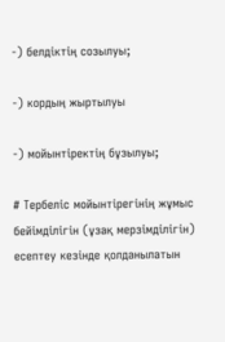-) белдіктің созылуы;

-) кордың жыртылуы

-) мойынтіректің бұзылуы;

# Тербеліс мойынтірегінің жұмыс бейімділігін (ұзақ мерзімділігін) есептеу кезінде қолданылатын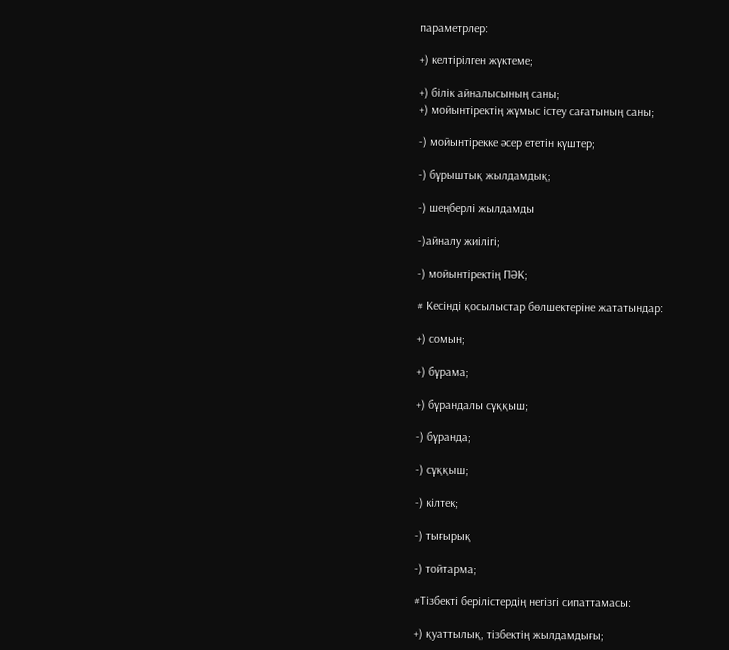параметрлер:

+) келтірілген жүктеме;

+) білік айналысының саны;
+) мойынтіректің жұмыс істеу сағатының саны;

-) мойынтірекке әсер ететін күштер;

-) бұрыштық жылдамдық;

-) шеңберлі жылдамды

-)айналу жиілігі;

-) мойынтіректің ПӘК;

# Кесінді қосылыстар бөлшектеріне жататындар:

+) сомын;

+) бұрама;

+) бұрандалы сұққыш;

-) бұранда;

-) сұққыш;

-) кілтек;

-) тығырық

-) тойтарма;

#Тізбекті берілістердің негізгі сипаттамасы:

+) қуаттылық, тізбектің жылдамдығы;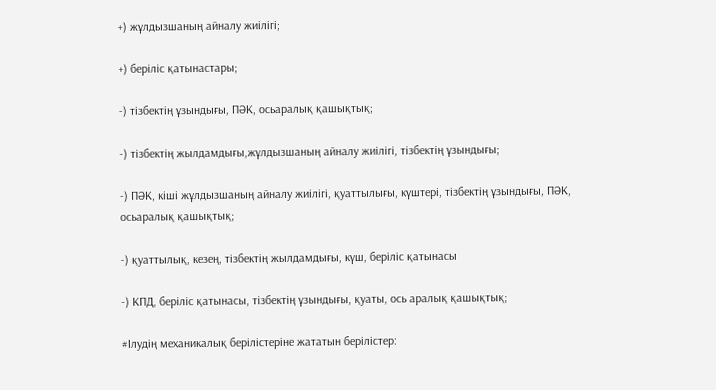+) жұлдызшаның айналу жиілігі;

+) беріліс қатынастары;

-) тізбектің ұзындығы, ПӘК, осьаралық қашықтық;

-) тізбектің жылдамдығы,жұлдызшаның айналу жиілігі, тізбектің ұзындығы;

-) ПӘК, кіші жұлдызшаның айналу жиілігі, қуаттылығы, күштері, тізбектің ұзындығы, ПӘК, осьаралық қашықтық;

-) қуаттылық, кезең, тізбектің жылдамдығы, күш, беріліс қатынасы

-) КПД, беріліс қатынасы, тізбектің ұзындығы, қуаты, ось аралық қашықтық;

#Ілудің механикалық берілістеріне жататын берілістер: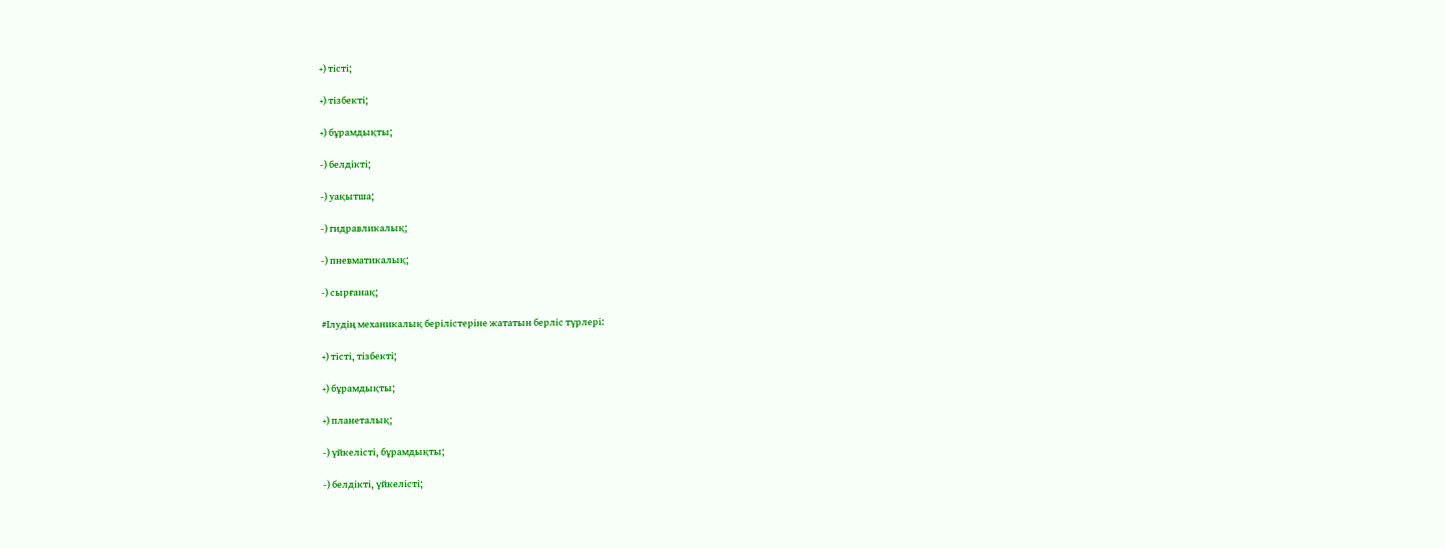+) тісті;

+) тізбекті;

+) бұрамдықты;

-) белдікті;

-) уақытша;

-) гидравликалық;

-) пневматикалық;

-) сырғанақ;

#Ілудің механикалық берілістеріне жататын берліс түрлері:

+) тісті, тізбекті;

+) бұрамдықты;

+) планеталық;

-) үйкелісті, бұрамдықты;

-) белдікті, үйкелісті;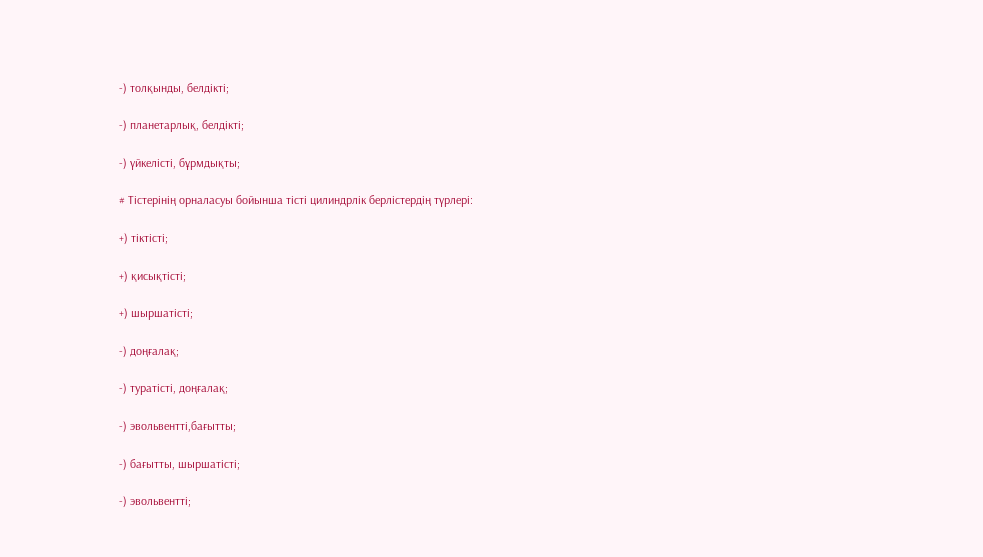-) толқынды, белдікті;

-) планетарлық, белдікті;

-) үйкелісті, бұрмдықты;

# Тістерінің орналасуы бойынша тісті цилиндрлік берлістердің түрлері:

+) тіктісті;

+) қисықтісті;

+) шыршатісті;

-) доңғалақ;

-) туратісті, доңғалақ;

-) эвольвентті,бағытты;

-) бағытты, шыршатісті;

-) эвольвентті;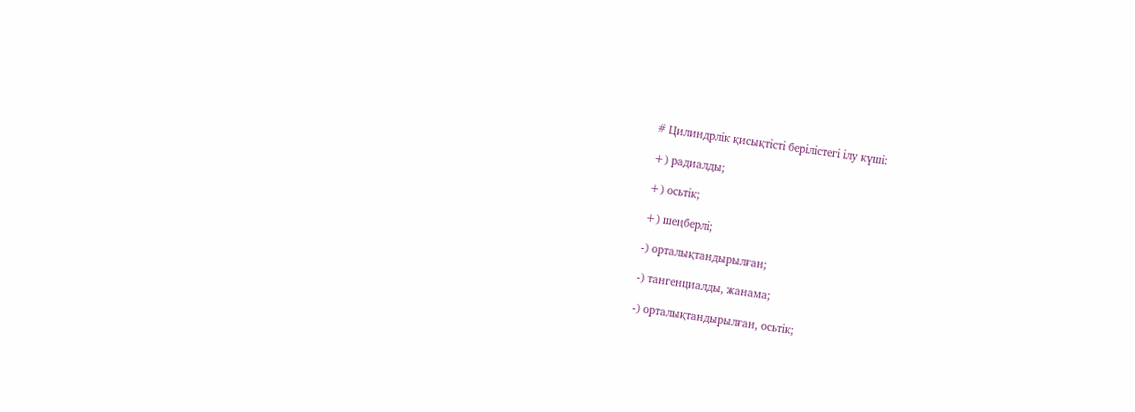# Цилиндрлік қисықтісті берілістегі ілу күші:

+) радиалды;

+) осьтік;

+) шеңберлі;

-) орталықтандырылған;

-) тангенциалды, жанама;

-) орталықтандырылған, осьтік;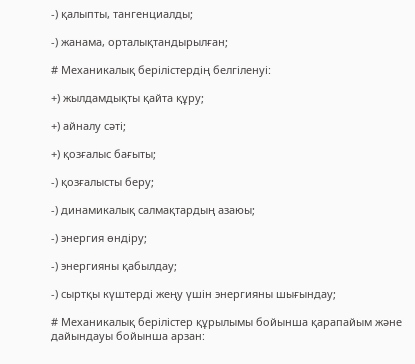-) қалыпты, тангенциалды;

-) жанама, орталықтандырылған;

# Механикалық берілістердің белгіленуі:

+) жылдамдықты қайта құру;

+) айналу сәті;

+) қозғалыс бағыты;

-) қозғалысты беру;

-) динамикалық салмақтардың азаюы;

-) энергия өндіру;

-) энергияны қабылдау;

-) сыртқы күштерді жеңу үшін энергияны шығындау;

# Механикалық берілістер құрылымы бойынша қарапайым және дайындауы бойынша арзан: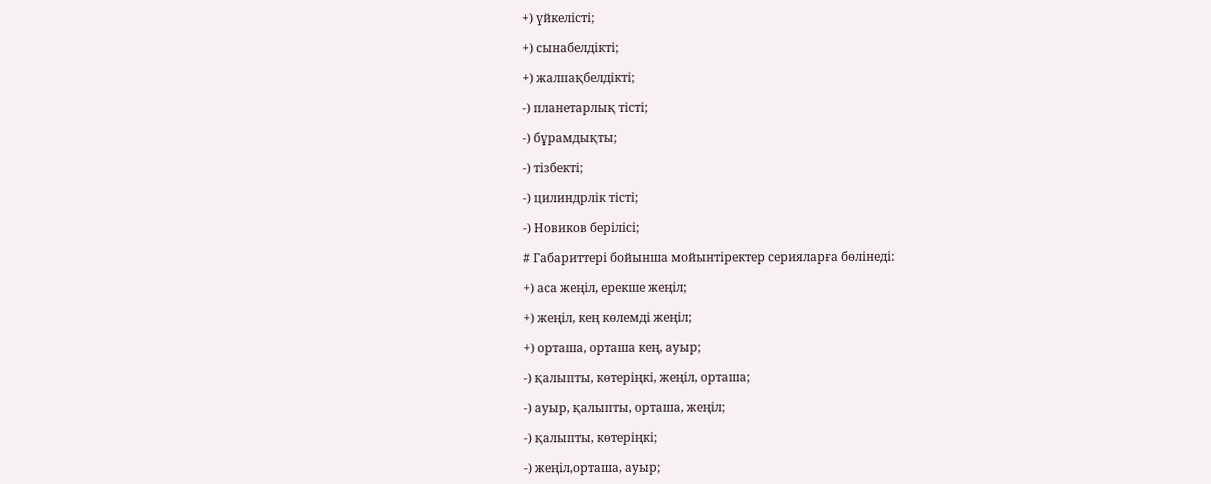+) үйкелісті;

+) сынабелдікті;

+) жалпақбелдікті;

-) планетарлық тісті;

-) бұрамдықты;

-) тізбекті;

-) цилиндрлік тісті;

-) Новиков берілісі;

# Габариттері бойынша мойынтіректер серияларға бөлінеді:

+) аса жеңіл, ерекше жеңіл;

+) жеңіл, кең көлемді жеңіл;

+) орташа, орташа кең, ауыр;

-) қалыпты, көтеріңкі, жеңіл, орташа;

-) ауыр, қалыпты, орташа, жеңіл;

-) қалыпты, көтеріңкі;

-) жеңіл,орташа, ауыр;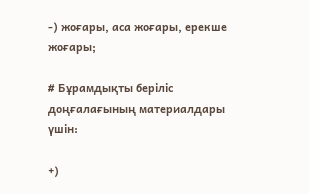-) жоғары, аса жоғары, ерекше жоғары;

# Бұрамдықты беріліс доңғалағының материалдары үшін:

+)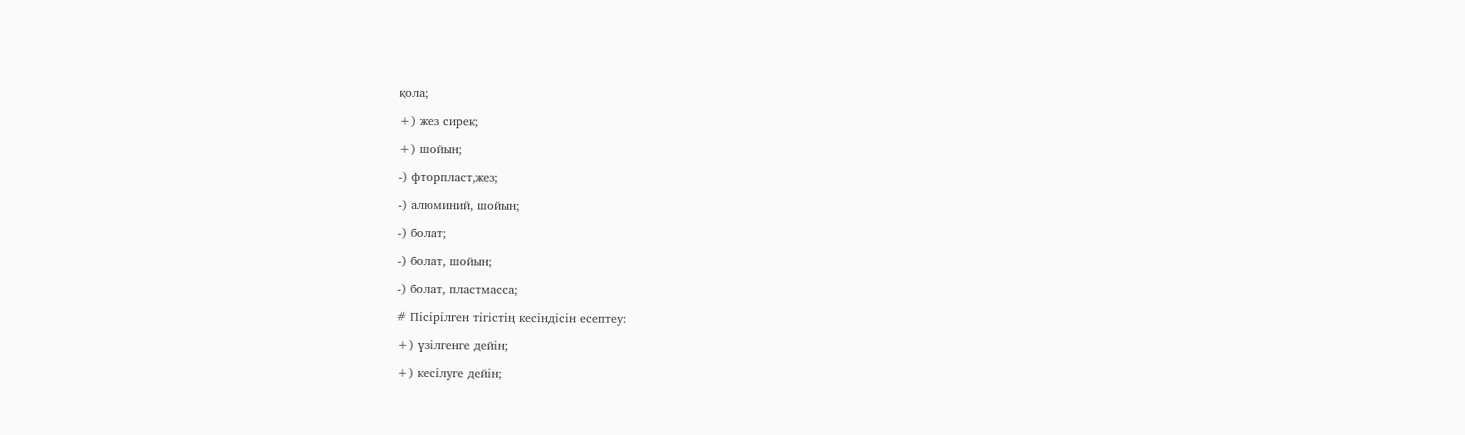қола;

+) жез сирек;

+) шойын;

-) фторпласт,жез;

-) алюминий, шойын;

-) болат;

-) болат, шойын;

-) болат, пластмасса;

# Пісірілген тігістің кесіндісін есептеу:

+) үзілгенге дейін;

+) кесілуге дейін;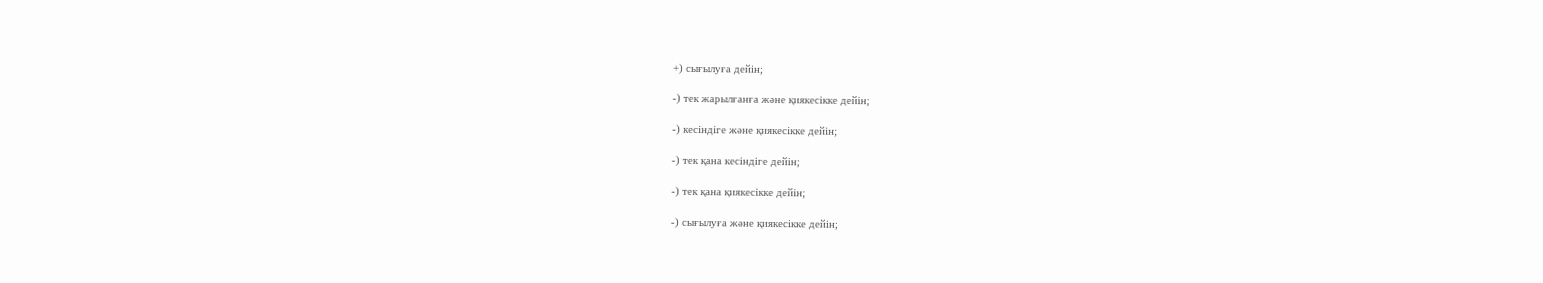+) сығылуға дейін;

-) тек жарылғанға және қиякесікке дейін;

-) кесіндіге және қиякесікке дейін;

-) тек қана кесіндіге дейін;

-) тек қана қиякесікке дейін;

-) сығылуға және қиякесікке дейін;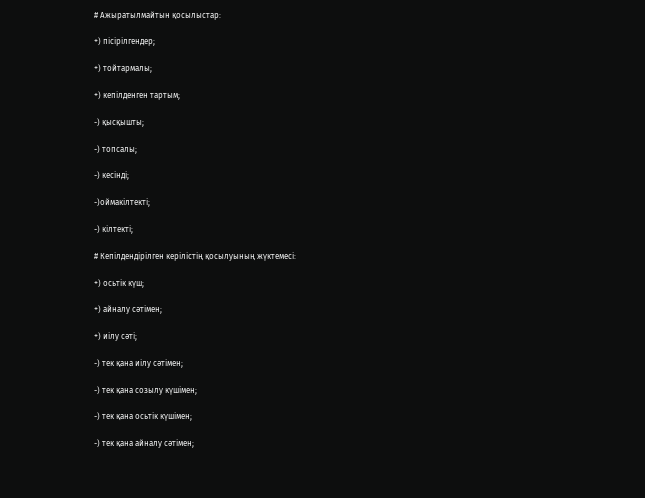# Ажыратылмайтын қосылыстар:

+) пісірілгендер;

+) тойтармалы;

+) кепілденген тартым;

-) қысқышты;

-) топсалы;

-) кесінді;

-)оймакілтекті;

-) кілтекті;

# Кепілдендірілген керілістің қосылуының жүктемесі:

+) осьтік күш;

+) айналу сәтімен;

+) иілу сәті;

-) тек қана иілу сәтімен;

-) тек қана созылу күшімен;

-) тек қана осьтік күшімен;

-) тек қана айналу сәтімен;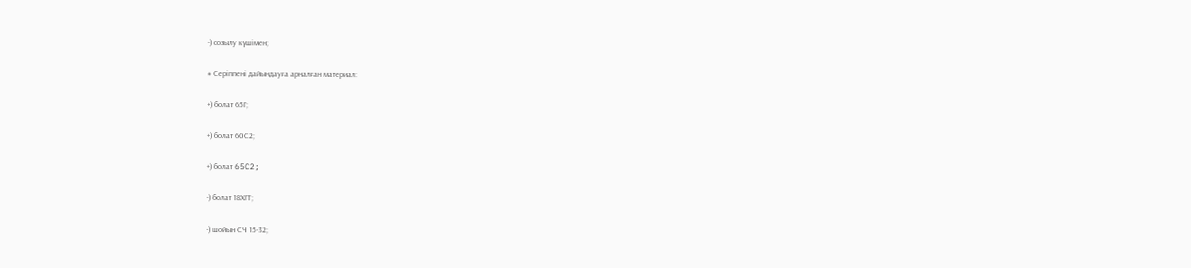-) созылу күшімен;

# Серіппені дайындауға арналған материал:

+) болат 65Г;

+) болат 60С2;

+) болат 65C2;

-) болат 18ХГТ;

-) шойын СЧ 15-32;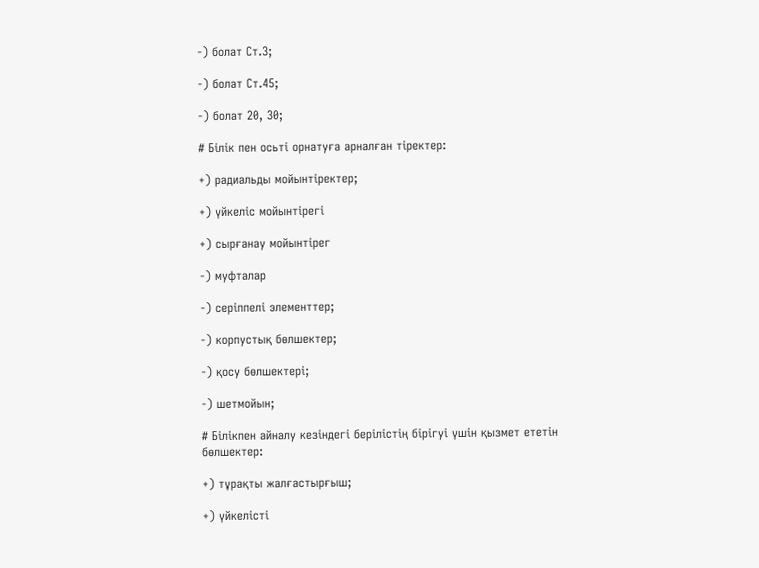-) болат Ст.3;

-) болат Ст.45;

-) болат 20, 30;

# Білік пен осьті орнатуға арналған тіректер:

+) радиальды мойынтіректер;

+) үйкеліс мойынтірегі

+) сырғанау мойынтірег

-) муфталар

-) серіппелі элементтер;

-) корпустық бөлшектер;

-) қосу бөлшектері;

-) шетмойын;

# Білікпен айналу кезіндегі берілістің бірігуі үшін қызмет ететін бөлшектер:

+) тұрақты жалғастырғыш;

+) үйкелісті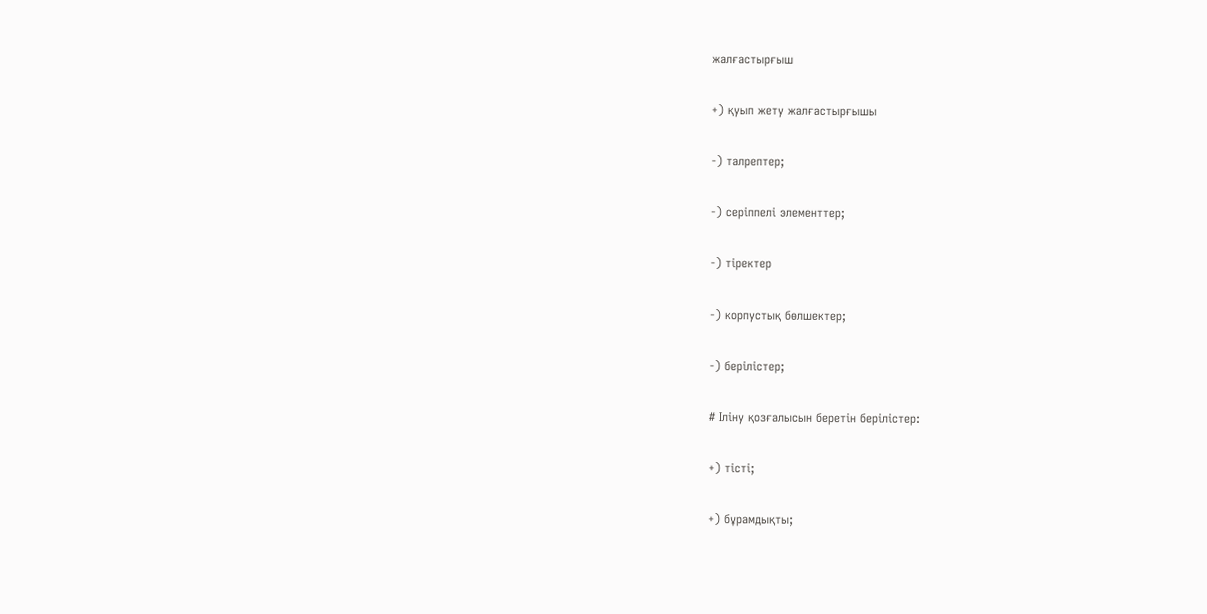жалғастырғыш

+) қуып жету жалғастырғышы

-) талрептер;

-) серіппелі элементтер;

-) тіректер

-) корпустық бөлшектер;

-) берілістер;

# Іліну қозғалысын беретін берілістер:

+) тісті;

+) бұрамдықты;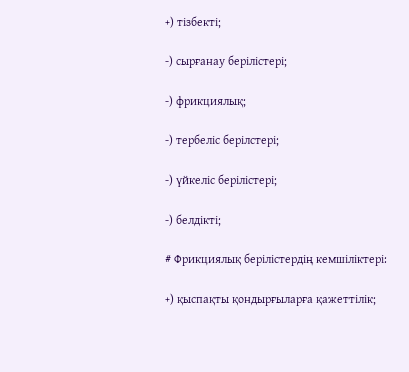+) тізбекті;

-) сырғанау берілістері;

-) фрикциялық;

-) тербеліс берілстері;

-) үйкеліс берілістері;

-) белдікті;

# Фрикциялық берілістердің кемшіліктері:

+) қыспақты қондырғыларға қажеттілік;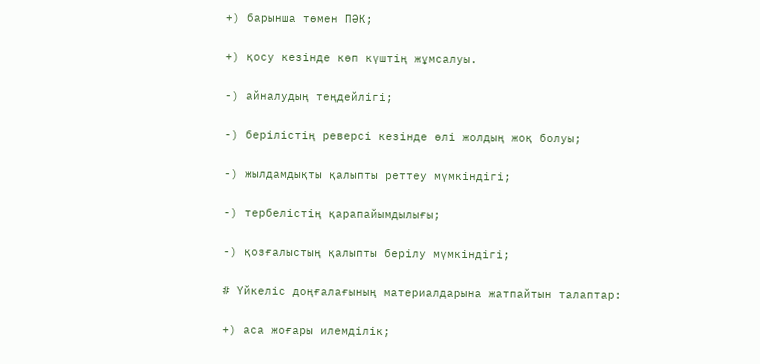+) барынша төмен ПӘК;

+) қосу кезінде көп күштің жұмсалуы.

-) айналудың теңдейлігі;

-) берілістің реверсі кезінде өлі жолдың жоқ болуы;

-) жылдамдықты қалыпты реттеу мүмкіндігі;

-) тербелістің қарапайымдылығы;

-) қозғалыстың қалыпты берілу мүмкіндігі;

# Үйкеліс доңғалағының материалдарына жатпайтын талаптар:

+) аса жоғары илемділік;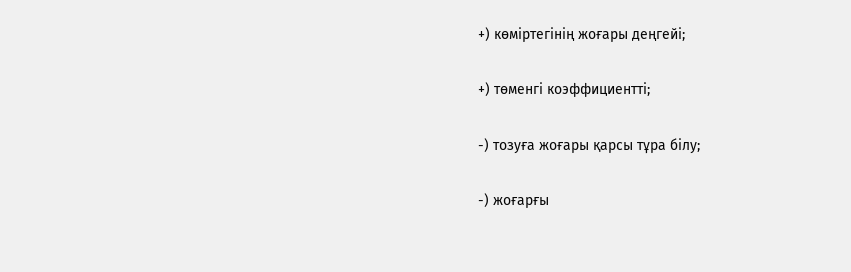+) көміртегінің жоғары деңгейі;

+) төменгі коэффициентті;

-) тозуға жоғары қарсы тұра білу;

-) жоғарғы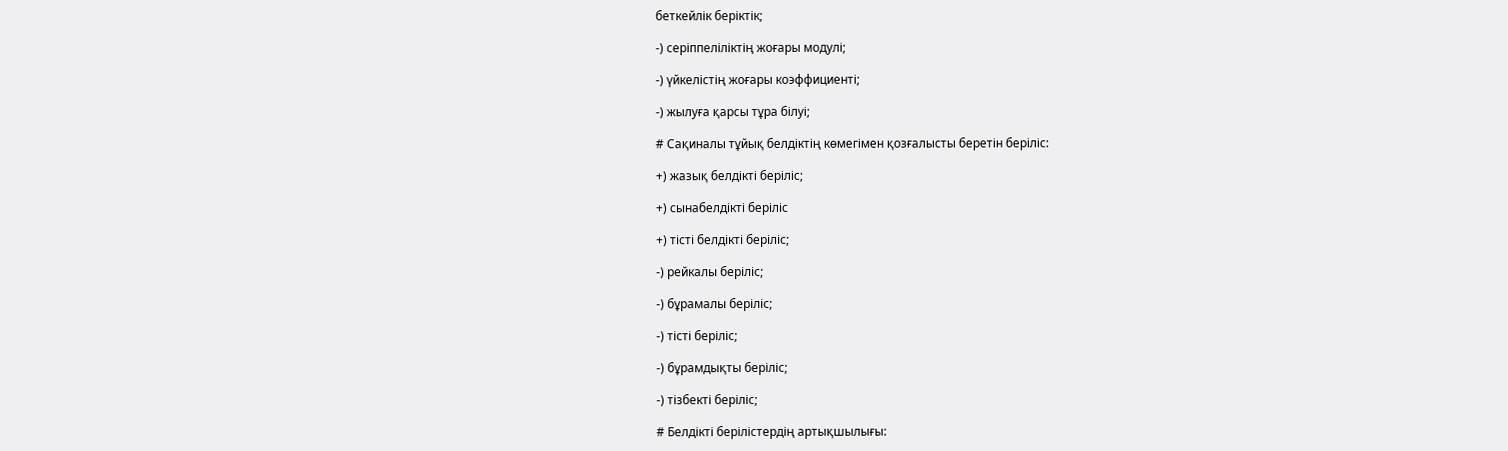беткейлік беріктік;

-) серіппеліліктің жоғары модулі;

-) үйкелістің жоғары коэффициенті;

-) жылуға қарсы тұра білуі;

# Сақиналы тұйық белдіктің көмегімен қозғалысты беретін беріліс:

+) жазық белдікті беріліс;

+) сынабелдікті беріліс

+) тісті белдікті беріліс;

-) рейкалы беріліс;

-) бұрамалы беріліс;

-) тісті беріліс;

-) бұрамдықты беріліс;

-) тізбекті беріліс;

# Белдікті берілістердің артықшылығы: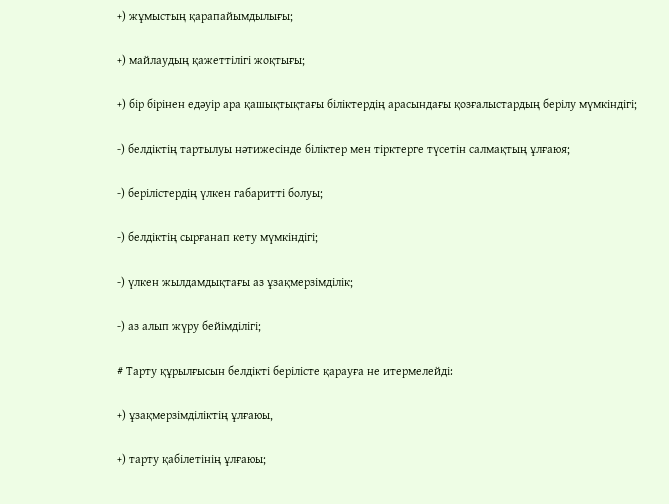+) жұмыстың қарапайымдылығы;

+) майлаудың қажеттілігі жоқтығы;

+) бір бірінен едәуір ара қашықтықтағы біліктердің арасындағы қозғалыстардың берілу мүмкіндігі;

-) белдіктің тартылуы нәтижесінде біліктер мен тірктерге түсетін салмақтың ұлғаюя;

-) берілістердің үлкен габаритті болуы;

-) белдіктің сырғанап кету мүмкіндігі;

-) үлкен жылдамдықтағы аз ұзақмерзімділік;

-) аз алып жүру бейімділігі;

# Тарту құрылғысын белдікті берілісте қарауға не итермелейді:

+) ұзақмерзімділіктің ұлғаюы,

+) тарту қабілетінің ұлғаюы;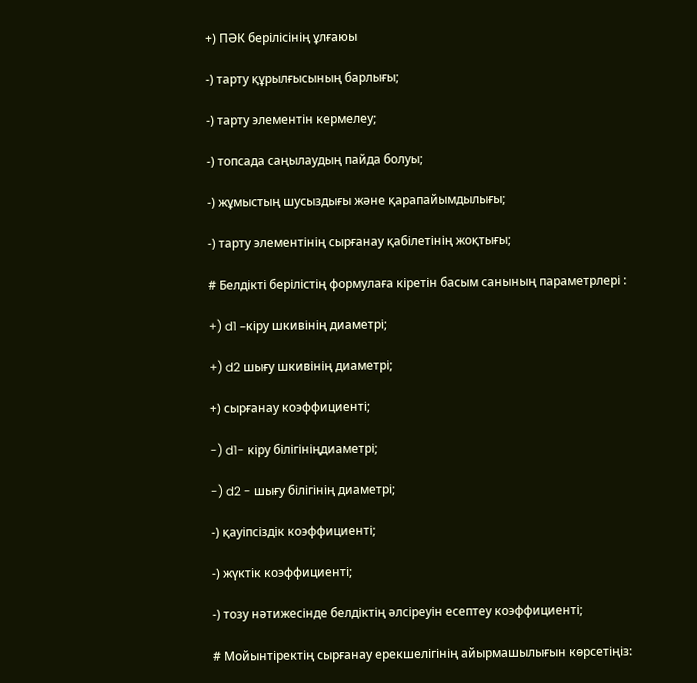+) ПӘК берілісінің ұлғаюы

-) тарту құрылғысының барлығы;

-) тарту элементін кермелеу;

-) топсада саңылаудың пайда болуы;

-) жұмыстың шусыздығы және қарапайымдылығы;

-) тарту элементінің сырғанау қабілетінің жоқтығы;

# Белдікті берілістің формулаға кіретін басым санының параметрлері :

+) d1 –кіру шкивінің диаметрі;

+) d2 шығу шкивінің диаметрі;

+) сырғанау коэффициенті;

-) d1- кіру білігініңдиаметрі;

-) d2 - шығу білігінің диаметрі;

-) қауіпсіздік коэффициенті;

-) жүктік коэффициенті;

-) тозу нәтижесінде белдіктің әлсіреуін есептеу коэффициенті;

# Мойынтіректің сырғанау ерекшелігінің айырмашылығын көрсетіңіз: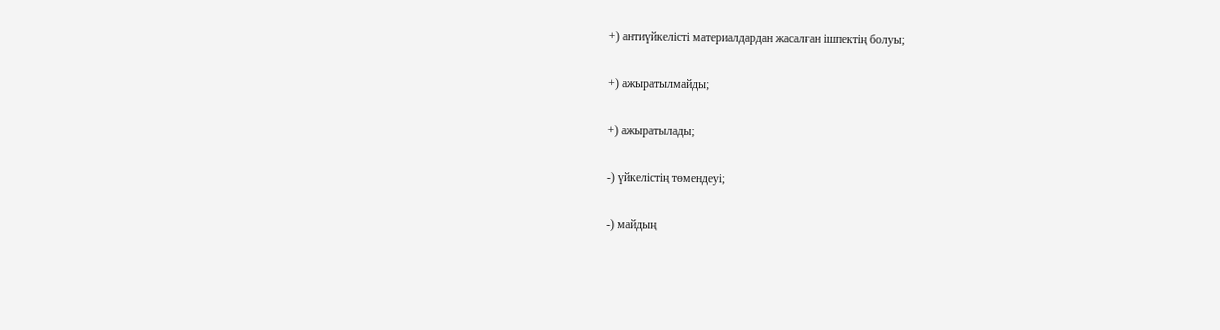+) антиүйкелісті материалдардан жасалған ішпектің болуы;

+) ажыратылмайды;

+) ажыратылады;

-) үйкелістің төмендеуі;

-) майдың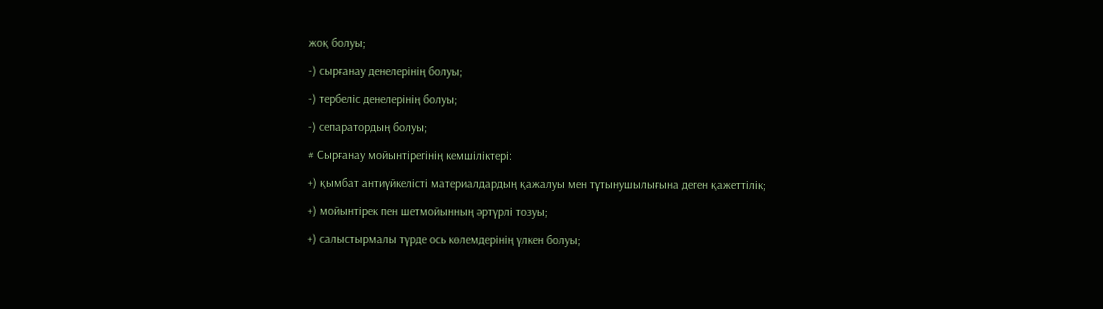жоқ болуы;

-) сырғанау денелерінің болуы;

-) тербеліс денелерінің болуы;

-) сепаратордың болуы;

# Сырғанау мойынтірегінің кемшіліктері:

+) қымбат антиүйкелісті материалдардың қажалуы мен тұтынушылығына деген қажеттілік;

+) мойынтірек пен шетмойынның әртүрлі тозуы;

+) салыстырмалы түрде ось көлемдерінің үлкен болуы;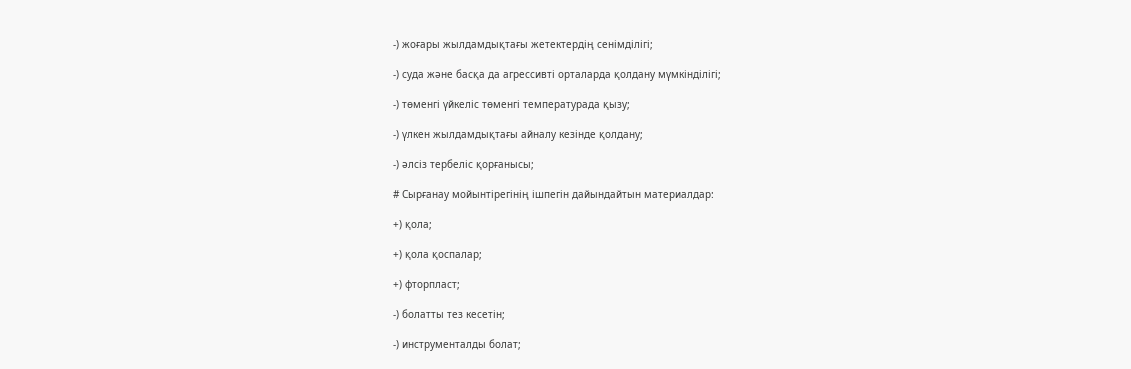-) жоғары жылдамдықтағы жетектердің сенімділігі;

-) суда және басқа да агрессивті орталарда қолдану мүмкінділігі;

-) төменгі үйкеліс төменгі температурада қызу;

-) үлкен жылдамдықтағы айналу кезінде қолдану;

-) әлсіз тербеліс қорғанысы;

# Сырғанау мойынтірегінің ішпегін дайындайтын материалдар:

+) қола;

+) қола қоспалар;

+) фторпласт;

-) болатты тез кесетін;

-) инструменталды болат;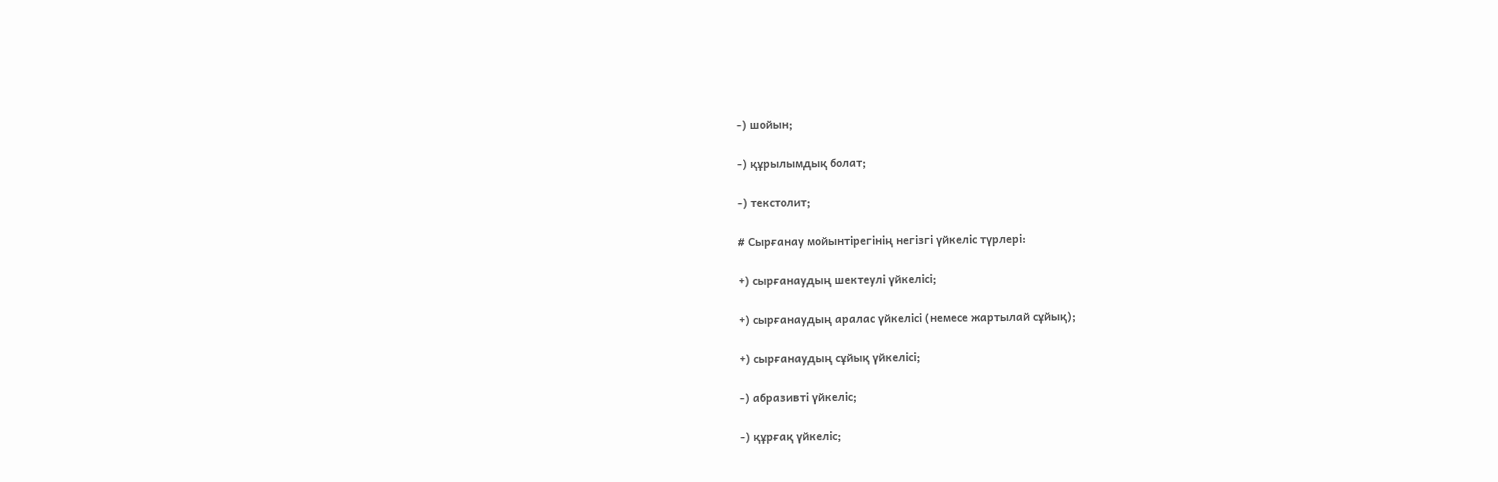-) шойын;

-) құрылымдық болат;

-) текстолит;

# Сырғанау мойынтірегінің негізгі үйкеліс түрлері:

+) сырғанаудың шектеулі үйкелісі;

+) сырғанаудың аралас үйкелісі (немесе жартылай сұйық);

+) сырғанаудың сұйық үйкелісі;

-) абразивті үйкеліс;

-) құрғақ үйкеліс;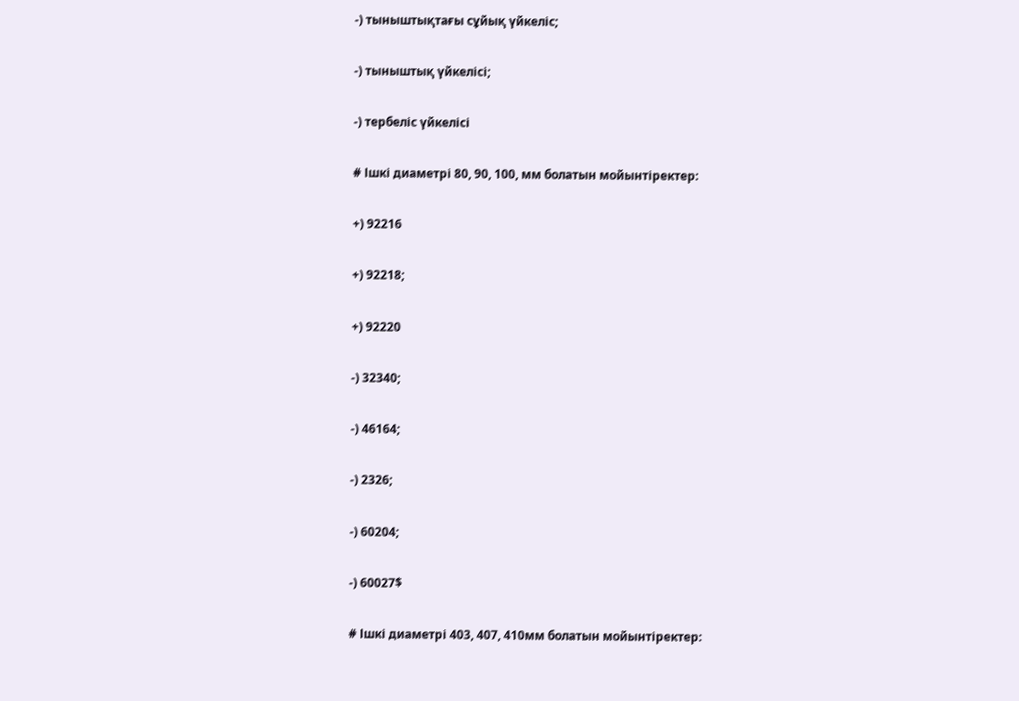-) тыныштықтағы сұйық үйкеліс;

-) тыныштық үйкелісі;

-) тербеліс үйкелісі

# Ішкі диаметрі 80, 90, 100, мм болатын мойынтіректер:

+) 92216

+) 92218;

+) 92220

-) 32340;

-) 46164;

-) 2326;

-) 60204;

-) 60027$

# Ішкі диаметрі 403, 407, 410мм болатын мойынтіректер: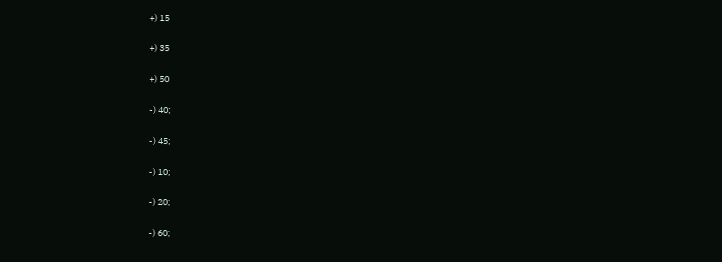+) 15

+) 35

+) 50

-) 40;

-) 45;

-) 10;

-) 20;

-) 60;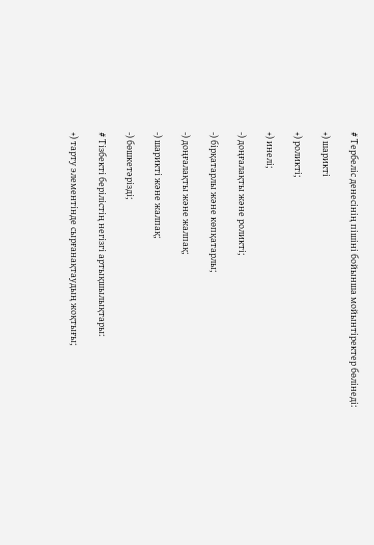# Тербеліс денесінің пішіні бойынша мойынтіректер бөлінеді:

+) шарикті

+) роликті;

+) инелі;

-) доңғалақты және роликті;

-) бірқатарлы және көпқатарлы;

-) доңғалақты және жалпақ;

-) шарикті және жалпақ;

-) бөшкетәрізді;

# Тізбекті берілістің негізгі артықшылықтары:

+) тарту элементінде сырғанақтаудың жоқтығы;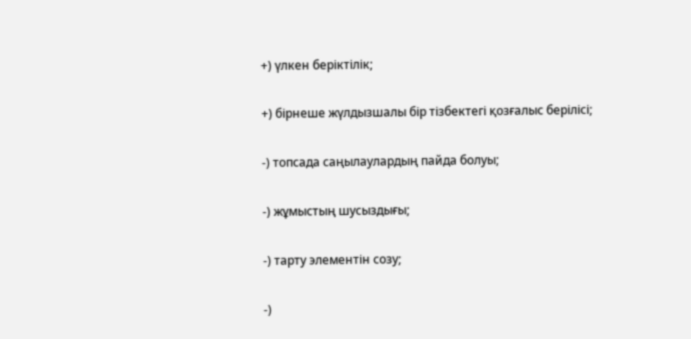+) үлкен беріктілік;

+) бірнеше жүлдызшалы бір тізбектегі қозғалыс берілісі;

-) топсада саңылаулардың пайда болуы;

-) жұмыстың шусыздығы;

-) тарту элементін созу;

-)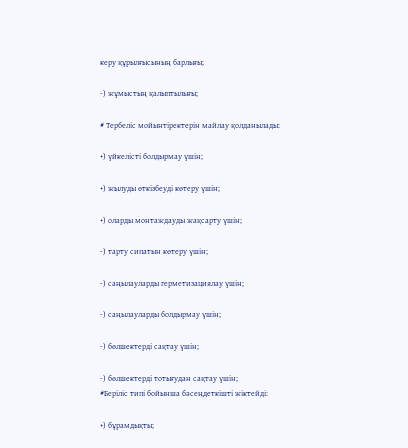керу құрылғысының барлығы;

-) жұмыстың қалыптылығы;

# Тербеліс мойынтіректерін майлау қолданылады:

+) үйкелісті болдырмау үшін;

+) жылуды өткізбеуді көтеру үшін;

+) оларды монтаждауды жақсарту үшін;

-) тарту сипатын көтеру үшін;

-) саңылауларды герметизациялау үшін;

-) саңылауларды болдырмау үшін;

-) бөлшектерді сақтау үшін;

-) бөлшектерді тотығудан сақтау үшін;
#Беріліс типі бойынша бәсеңдеткішті жіктейді:

+) бұрамдықты;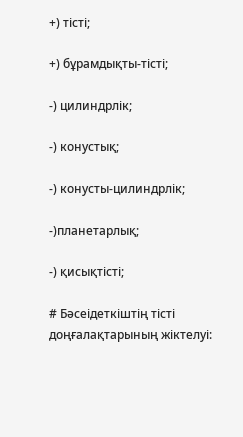+) тісті;

+) бұрамдықты-тісті;

-) цилиндрлік;

-) конустық;

-) конусты-цилиндрлік;

-)планетарлық;

-) қисықтісті;

# Бәсеідеткіштің тісті доңғалақтарының жіктелуі: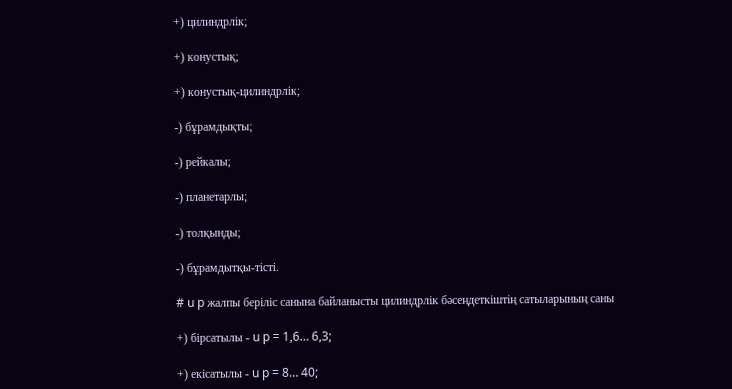+) цилиндрлік;

+) конустық;

+) конустық-цилиндрлік;

-) бұрамдықты;

-) рейкалы;

-) планетарлы;

-) толқынды;

-) бұрамдытқы-тісті.

# u p жалпы беріліс санына байланысты цилиндрлік бәсеңдеткіштің сатыларының саны

+) бірсатылы - u p = 1,6… 6,3;

+) екісатылы - u p = 8… 40;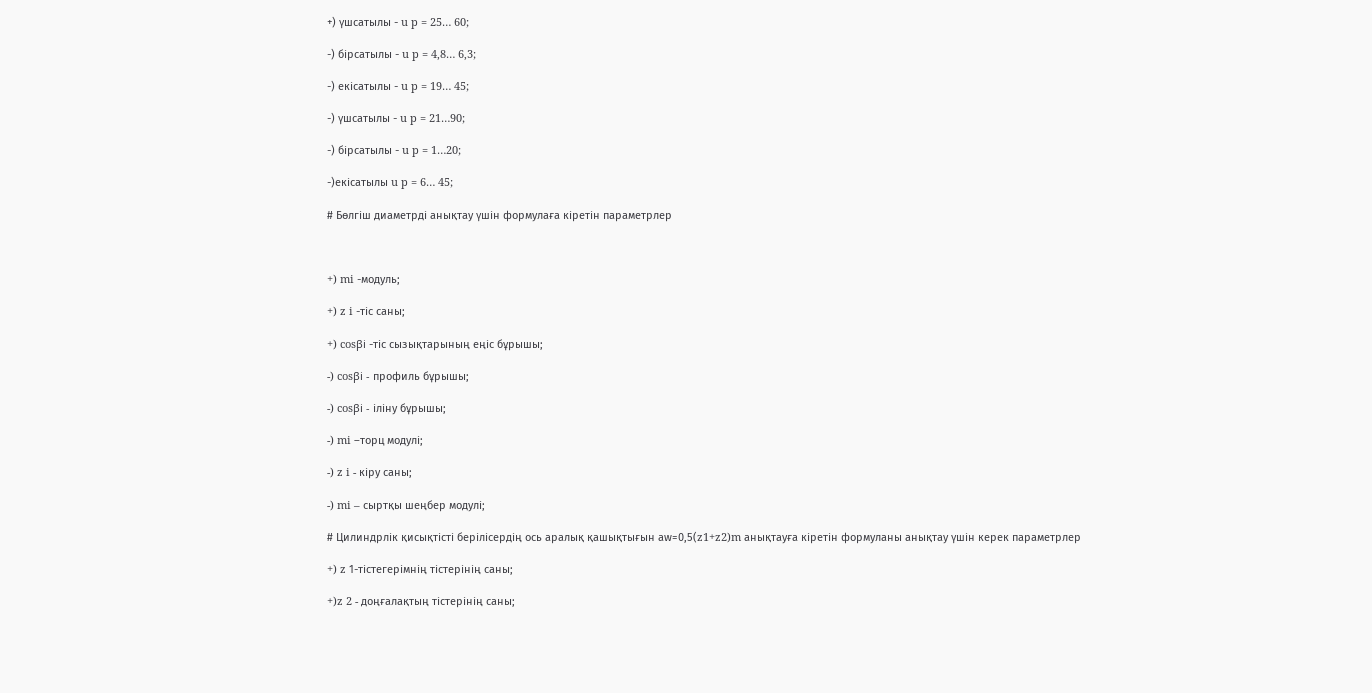+) үшсатылы - u p = 25… 60;

-) бірсатылы - u p = 4,8… 6,3;

-) екісатылы - u p = 19… 45;

-) үшсатылы - u p = 21…90;

-) бірсатылы - u p = 1…20;

-)екісатылы u p = 6… 45;

# Бөлгіш диаметрді анықтау үшін формулаға кіретін параметрлер



+) mi -модуль;

+) z i -тіс саны;

+) cosβi -тіс сызықтарының еңіс бұрышы;

-) cosβi - профиль бұрышы;

-) cosβi - іліну бұрышы;

-) mi –торц модулі;

-) z i - кіру саны;

-) mi – сыртқы шеңбер модулі;

# Цилиндрлік қисықтісті берілісердің ось аралық қашықтығын аw=0,5(z1+z2)m анықтауға кіретін формуланы анықтау үшін керек параметрлер

+) z 1-тістегерімнің тістерінің саны;

+)z 2 - доңғалақтың тістерінің саны;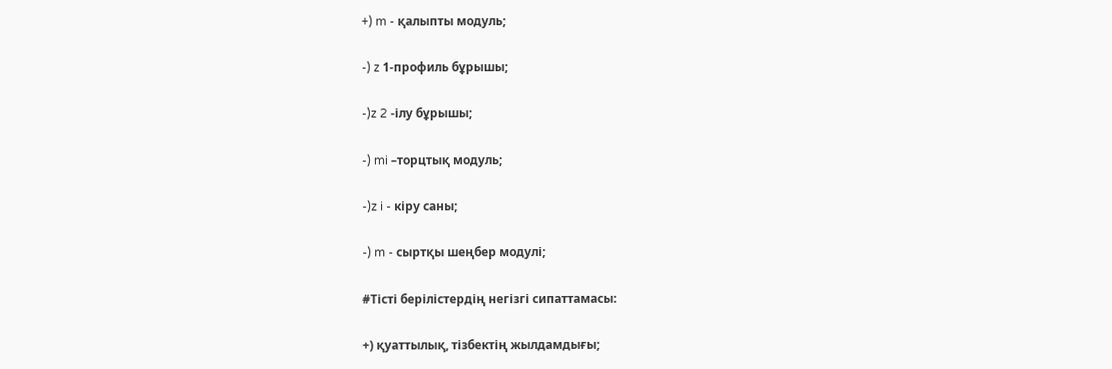+) m - қалыпты модуль;

-) z 1-профиль бұрышы;

-)z 2 -ілу бұрышы;

-) mi –торцтық модуль;

-)z i - кіру саны;

-) m - сыртқы шеңбер модулі;

#Тісті берілістердің негізгі сипаттамасы:

+) қуаттылық, тізбектің жылдамдығы;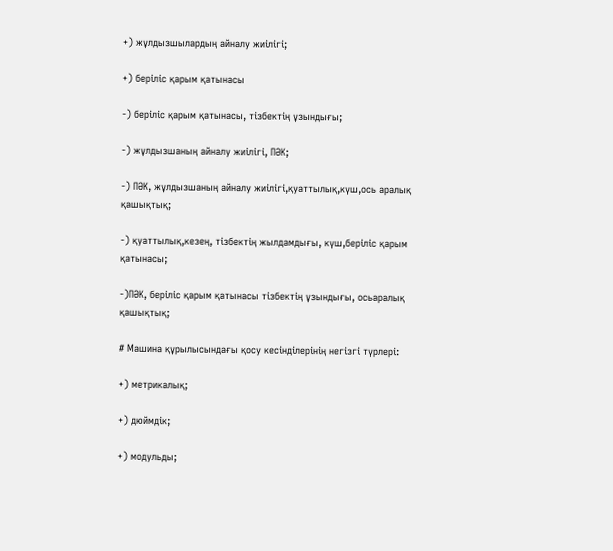+) жұлдызшылардың айналу жиілігі;

+) беріліс қарым қатынасы

-) беріліс қарым қатынасы, тізбектің ұзындығы;

-) жұлдызшаның айналу жиілігі, ПӘК;

-) ПӘК, жұлдызшаның айналу жиілігі,қуаттылық,күш,ось аралық қашықтық;

-) қуаттылық,кезең, тізбектің жылдамдығы, күш,беріліс қарым қатынасы;

-)ПӘК, беріліс қарым қатынасы тізбектің ұзындығы, осьаралық қашықтық;

# Машина құрылысындағы қосу кесінділерінің негізгі түрлері:

+) метрикалық;

+) дюймдік;

+) модульды;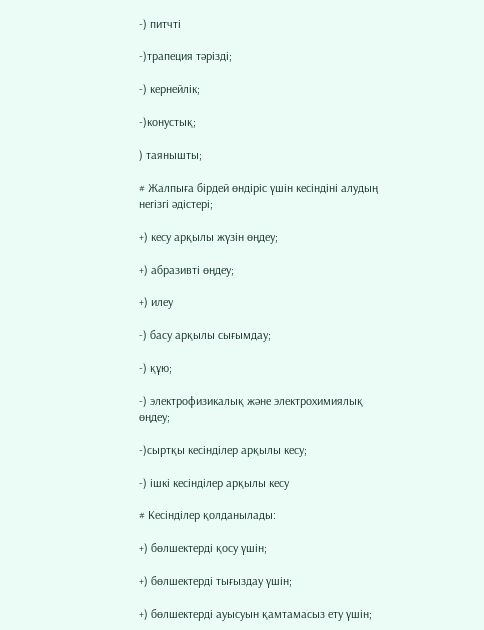-) питчті

-)трапеция тәрізді;

-) кернейлік;

-)конустық;

) таянышты;

# Жалпыға бірдей өндіріс үшін кесіндіні алудың негізгі әдістері;

+) кесу арқылы жүзін өңдеу;

+) абразивті өңдеу;

+) илеу

-) басу арқылы сығымдау;

-) құю;

-) электрофизикалық және электрохимиялық өңдеу;

-)сыртқы кесінділер арқылы кесу;

-) ішкі кесінділер арқылы кесу

# Кесінділер қолданылады:

+) бөлшектерді қосу үшін;

+) бөлшектерді тығыздау үшін;

+) бөлшектерді ауысуын қамтамасыз ету үшін;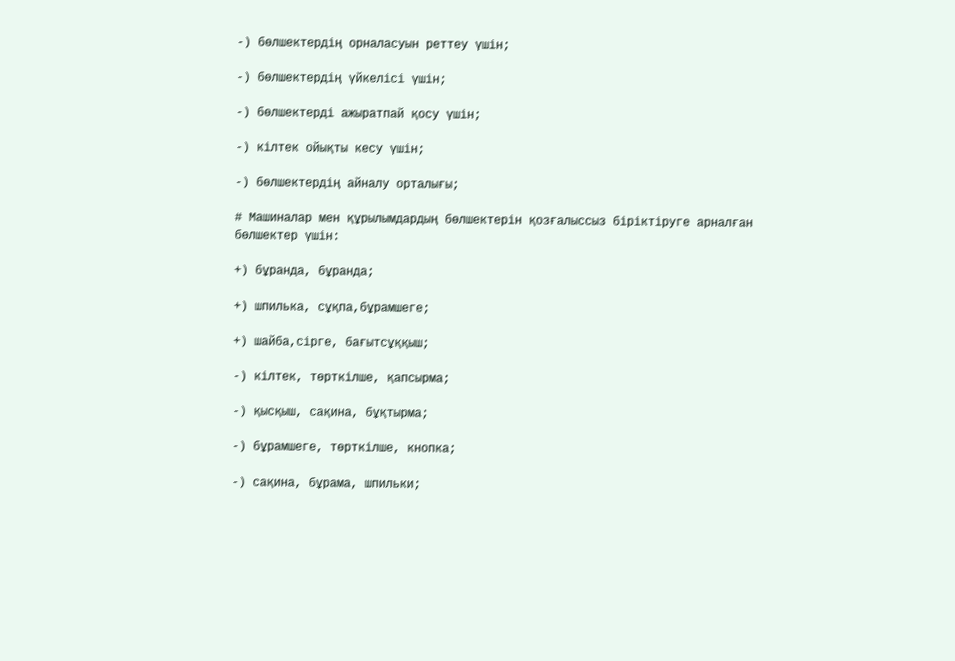-) бөлшектердің орналасуын реттеу үшін;

-) бөлшектердің үйкелісі үшін;

-) бөлшектерді ажыратпай қосу үшін;

-) кілтек ойықты кесу үшін;

-) бөлшектердің айналу орталығы;

# Машиналар мен құрылымдардың бөлшектерін қозғалыссыз біріктіруге арналған бөлшектер үшін:

+) бұранда, бұранда;

+) шпилька, сұқпа,бұрамшеге;

+) шайба,сірге, бағытсұққыш;

-) кілтек, төрткілше, қапсырма;

-) қысқыш, сақина, бұқтырма;

-) бұрамшеге, төрткілше, кнопка;

-) сақина, бұрама, шпильки;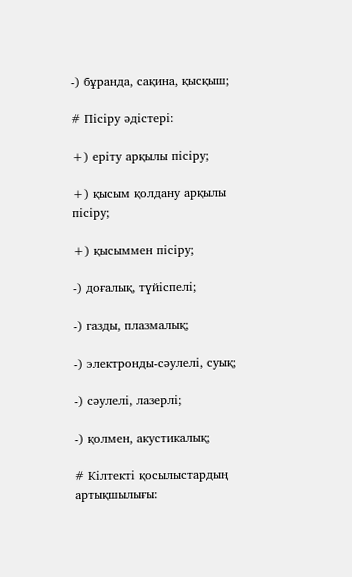-) бұранда, сақина, қысқыш;

# Пісіру әдістері:

+) еріту арқылы пісіру;

+) қысым қолдану арқылы пісіру;

+) қысыммен пісіру;

-) доғалық, түйіспелі;

-) газды, плазмалық;

-) электронды-сәулелі, суық;

-) сәулелі, лазерлі;

-) қолмен, акустикалық;

# Кілтекті қосылыстардың артықшылығы: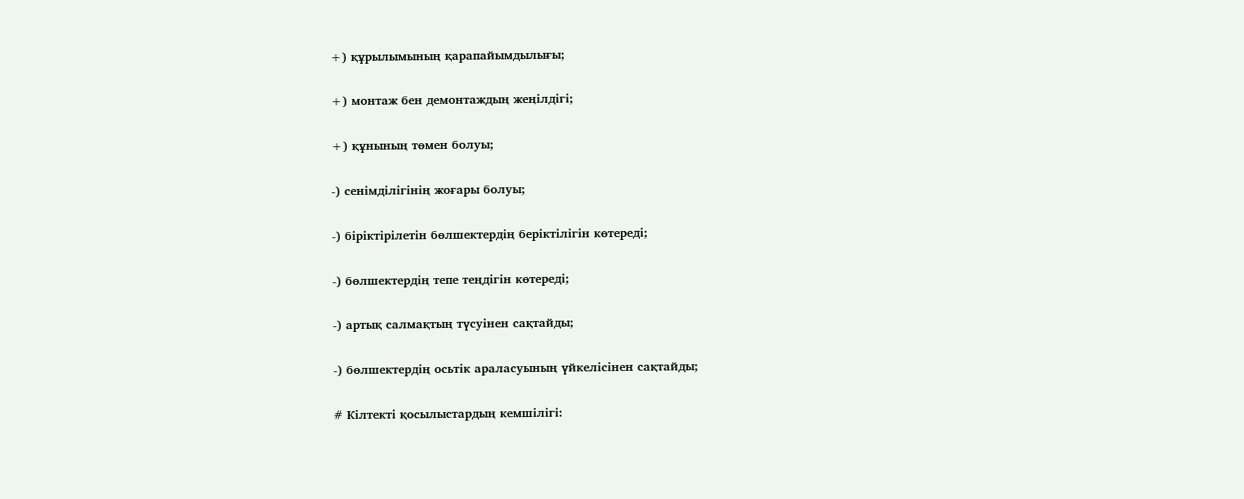+) құрылымының қарапайымдылығы;

+) монтаж бен демонтаждың жеңілдігі;

+) құнының төмен болуы;

-) сенімділігінің жоғары болуы;

-) біріктірілетін бөлшектердің беріктілігін көтереді;

-) бөлшектердің тепе теңдігін көтереді;

-) артық салмақтың түсуінен сақтайды;

-) бөлшектердің осьтік араласуының үйкелісінен сақтайды;

# Кілтекті қосылыстардың кемшілігі: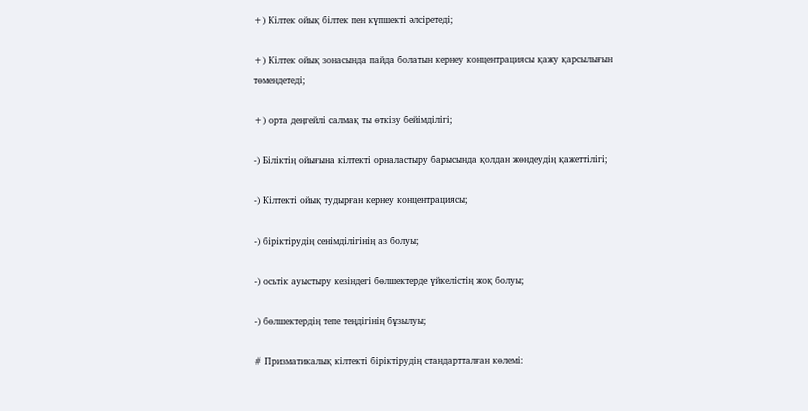+) Кілтек ойық білтек пен күпшекті әлсіретеді;

+) Кілтек ойық зонасында пайда болатын кернеу концентрациясы қажу қарсылығын төмендетеді;

+) орта деңгейлі салмақ ты өткізу бейімділігі;

-) Біліктің ойығына кілтекті орналастыру барысында қолдан жөндеудің қажеттілігі;

-) Кілтекті ойық тудырған кернеу концентрациясы;

-) біріктірудің сенімділігінің аз болуы;

-) осьтік ауыстыру кезіндегі бөлшектерде үйкелістің жоқ болуы;

-) бөлшектердің тепе теңдігінің бұзылуы;

# Призматикалық кілтекті біріктірудің стандартталған көлемі: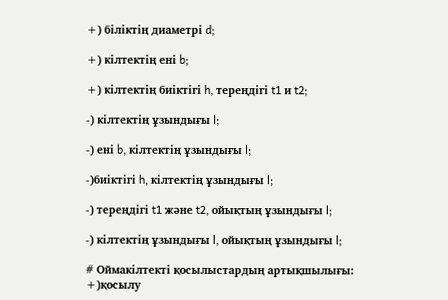+) біліктің диаметрі d;

+) кілтектің ені b;

+) кілтектің биіктігі h, тереңдігі t1 и t2;

-) кілтектің ұзындығы l;

-) ені b, кілтектің ұзындығы l;

-)биіктігі h, кілтектің ұзындығы l;

-) тереңдігі t1 және t2, ойықтың ұзындығы l;

-) кілтектің ұзындығы l, ойықтың ұзындығы l;

# Оймакілтекті қосылыстардың артықшылығы:
+)қосылу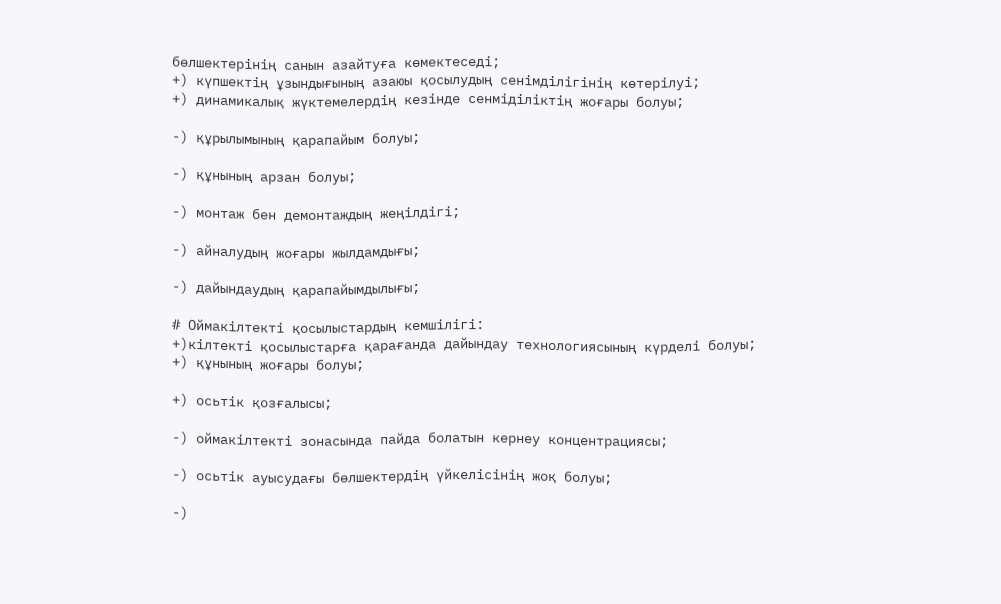бөлшектерінің санын азайтуға көмектеседі;
+) күпшектің ұзындығының азаюы қосылудың сенімділігінің көтерілуі;
+) динамикалық жүктемелердің кезінде сенміділіктің жоғары болуы;

-) құрылымының қарапайым болуы;

-) құнының арзан болуы;

-) монтаж бен демонтаждың жеңілдігі;

-) айналудың жоғары жылдамдығы;

-) дайындаудың қарапайымдылығы;

# Оймакілтекті қосылыстардың кемшілігі:
+)кілтекті қосылыстарға қарағанда дайындау технологиясының күрделі болуы;
+) құнының жоғары болуы;

+) осьтік қозғалысы;

-) оймакілтекті зонасында пайда болатын кернеу концентрациясы;

-) осьтік ауысудағы бөлшектердің үйкелісінің жоқ болуы;

-)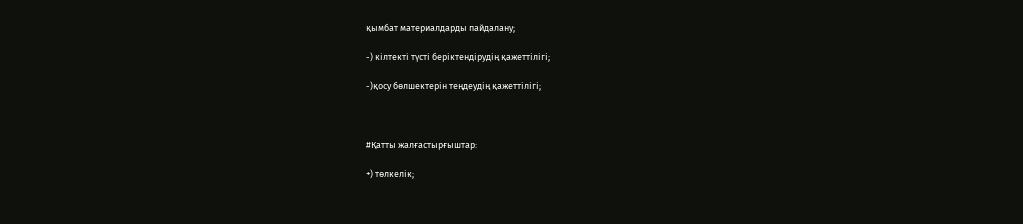қымбат материалдарды пайдалану;

-) кілтекті түсті беріктендірудің қажеттілігі;

-)қосу бөлшектерін теңдеудің қажеттілігі;



#Қатты жалғастырғыштар:

+) төлкелік;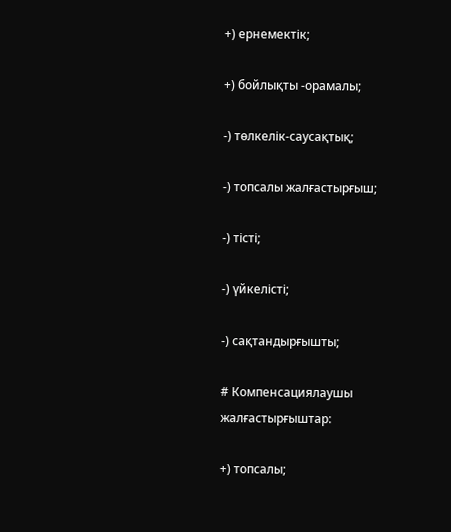+) ернемектік;

+) бойлықты -орамалы;

-) төлкелік-саусақтық;

-) топсалы жалғастырғыш;

-) тісті;

-) үйкелісті;

-) сақтандырғышты;

# Компенсациялаушы жалғастырғыштар:

+) топсалы;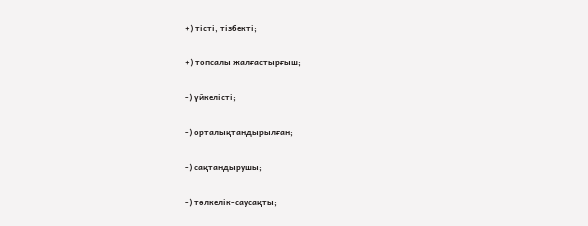+) тісті, тізбекті;

+) топсалы жалғастырғыш;

-) үйкелісті;

-) орталықтандырылған;

-) сақтандырушы;

-) төлкелік-саусақты;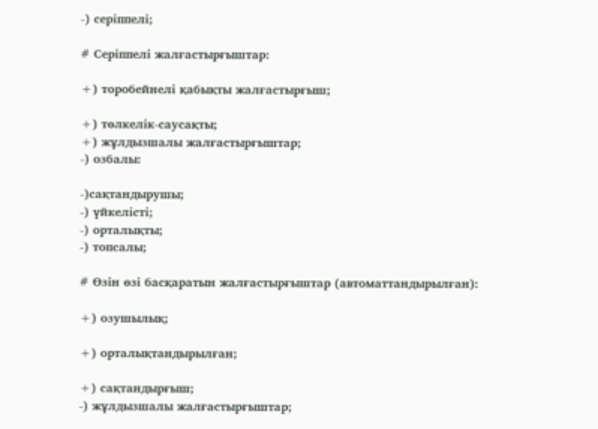-) серіппелі;

# Серіппелі жалғастырғыштар:

+) торобейнелі қабықты жалғастырғыш;

+) төлкелік-саусақты;
+) жұлдызшалы жалғастырғыштар;
-) озбалы:

-)сақтандырушы;
-) үйкелісті;
-) орталықты;
-) топсалы;

# Өзін өзі басқаратын жалғастырғыштар (автоматтандырылған):

+) озушылық;

+) орталықтандырылған;

+) сақтандырғыш;
-) жұлдызшалы жалғастырғыштар;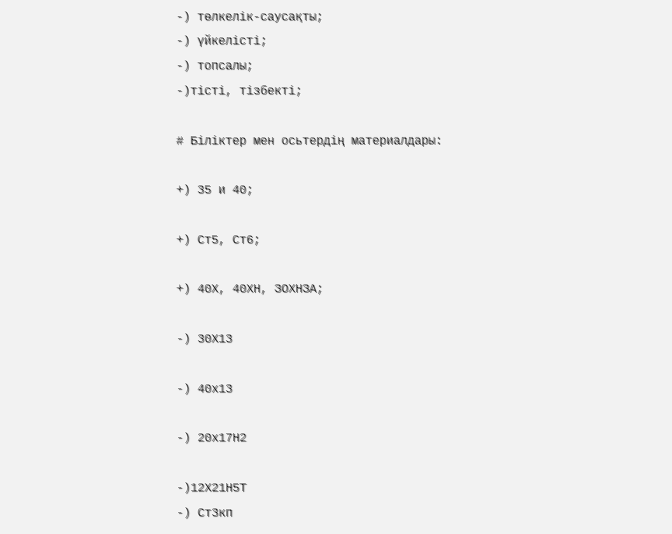-) төлкелік-саусақты;
-) үйкелісті;
-) топсалы;
-)тісті, тізбекті;

# Біліктер мен осьтердің материалдары:

+) 35 и 40;

+) Ст5, Ст6;

+) 40Х, 40ХН, ЗОХНЗА;

-) 30Х13

-) 40х13

-) 20х17Н2

-)12Х21Н5Т
-) Ст3кп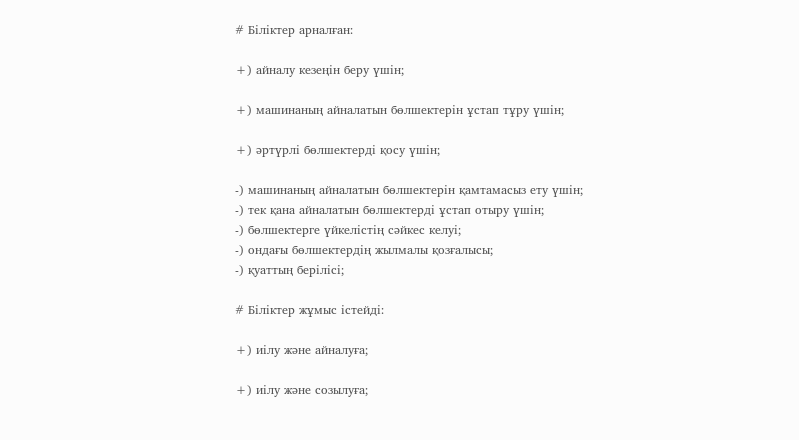# Біліктер арналған:

+) айналу кезеңін беру үшін;

+) машинаның айналатын бөлшектерін ұстап тұру үшін;

+) әртүрлі бөлшектерді қосу үшін;

-) машинаның айналатын бөлшектерін қамтамасыз ету үшін;
-) тек қана айналатын бөлшектерді ұстап отыру үшін;
-) бөлшектерге үйкелістің сәйкес келуі;
-) ондағы бөлшектердің жылмалы қозғалысы;
-) қуаттың берілісі;

# Біліктер жұмыс істейді:

+) иілу және айналуға;

+) иілу және созылуға;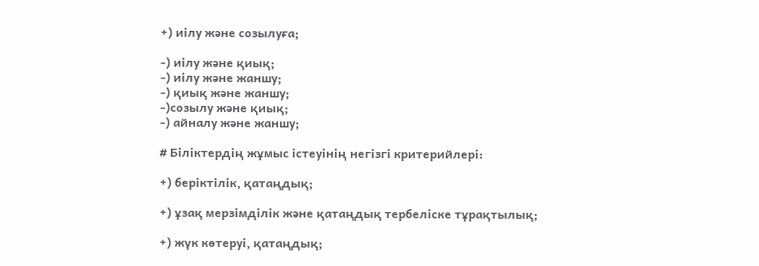+) иілу және созылуға;

-) иілу және қиық;
-) иілу және жаншу;
-) қиық және жаншу;
-)созылу және қиық;
-) айналу және жаншу;

# Біліктердің жұмыс істеуінің негізгі критерийлері:

+) беріктілік, қатаңдық;

+) ұзақ мерзімділік және қатаңдық тербеліске тұрақтылық;

+) жүк көтеруі, қатаңдық;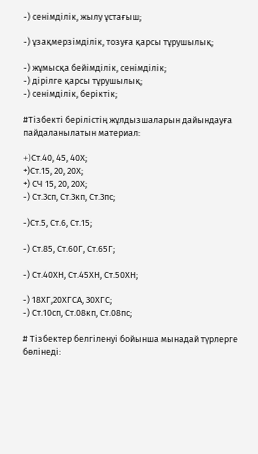-) сенімділік, жылу ұстағыш;

-) ұзақмерзімділік, тозуға қарсы тұрушылық;

-) жұмысқа бейімділік, сенімділік;
-) дірілге қарсы тұрушылық;
-) сенімділік, беріктік;

#Тізбекті берілістің жұлдызшаларын дайындауға пайдаланылатын материал:

+)Cт.40, 45, 40Х;
+)Ст.15, 20, 20Х;
+) СЧ 15, 20, 20Х;
-) Ст.3сп, Ст.3кп, Ст.3пс;

-)Ст.5, Ст.6, Ст.15;

-) Ст.85, Ст.60Г, Ст.65Г;

-) Ст.40ХН, Ст.45ХН, Ст.50ХН;

-) 18ХГ,20ХГСА, 30ХГС;
-) Ст.10сп, Ст.08кп, Ст.08пс;

# Тізбектер белгіленуі бойынша мынадай түрлерге бөлінеді: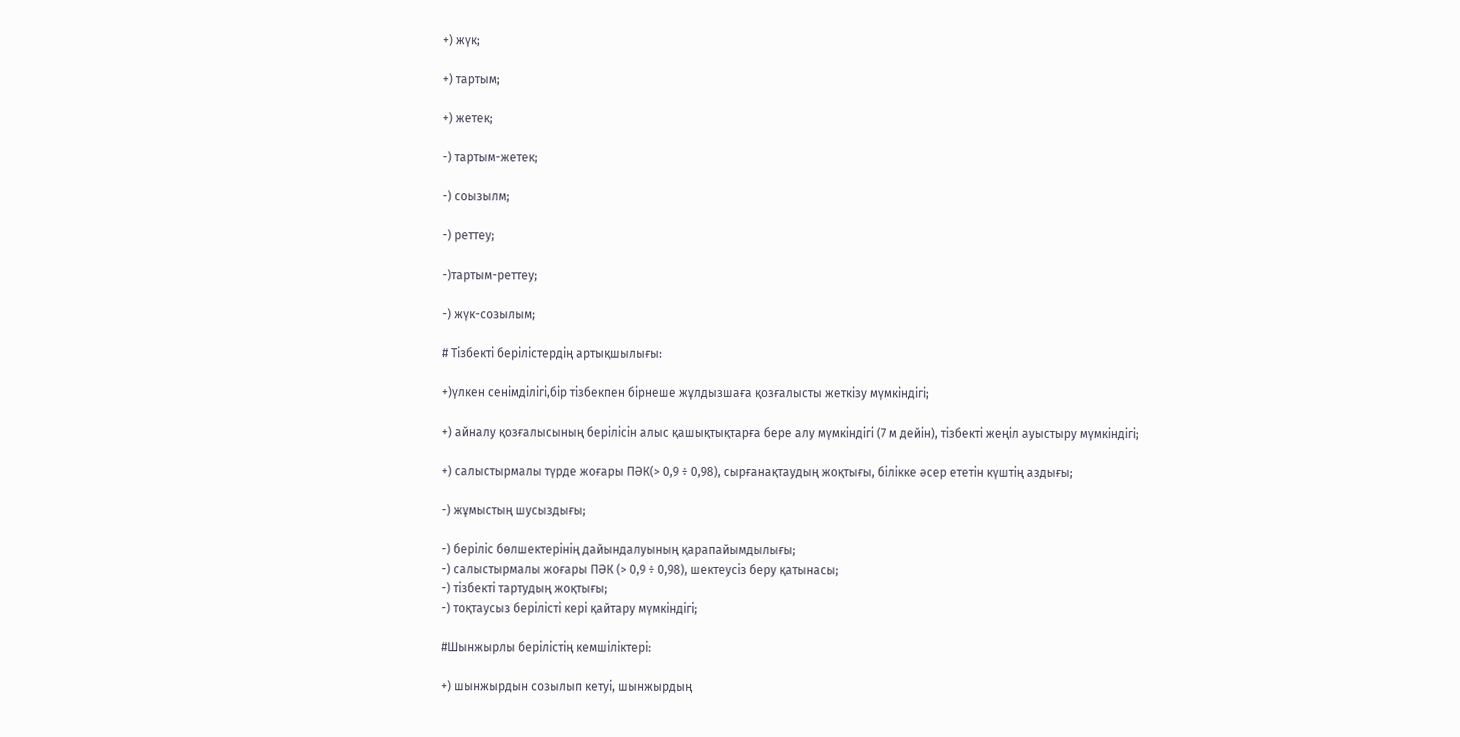+) жүк;

+) тартым;

+) жетек;

-) тартым-жетек;

-) соызылм;

-) реттеу;

-)тартым-реттеу;

-) жүк-созылым;

# Тізбекті берілістердің артықшылығы:

+)үлкен сенімділігі,бір тізбекпен бірнеше жұлдызшаға қозғалысты жеткізу мүмкіндігі;

+) айналу қозғалысының берілісін алыс қашықтықтарға бере алу мүмкіндігі (7 м дейін), тізбекті жеңіл ауыстыру мүмкіндігі;

+) салыстырмалы түрде жоғары ПӘК(> 0,9 ÷ 0,98), сырғанақтаудың жоқтығы, білікке әсер ететін күштің аздығы;

-) жұмыстың шусыздығы;

-) беріліс бөлшектерінің дайындалуының қарапайымдылығы;
-) салыстырмалы жоғары ПӘК (> 0,9 ÷ 0,98), шектеусіз беру қатынасы;
-) тізбекті тартудың жоқтығы;
-) тоқтаусыз берілісті кері қайтару мүмкіндігі;

#Шынжырлы берілістің кемшіліктері:

+) шынжырдын созылып кетуі, шынжырдың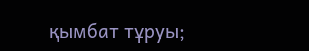қымбат тұруы;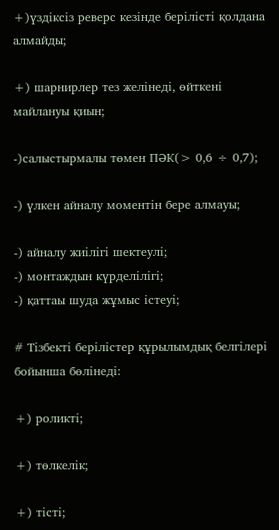+)үздіксіз реверс кезінде берілісті қолдана алмайды;

+) шарнирлер тез желінеді, өйткені майлануы қиын;

-)салыстырмалы төмен ПӘК(> 0,6 ÷ 0,7);

-) үлкен айналу моментін бере алмауы;

-) айналу жиілігі шектеулі;
-) монтаждын күрделілігі;
-) қаттаы шуда жұмыс істеуі;

# Тізбекті берілістер құрылымдық белгілері бойынша бөлінеді:

+) роликті;

+) төлкелік;

+) тісті;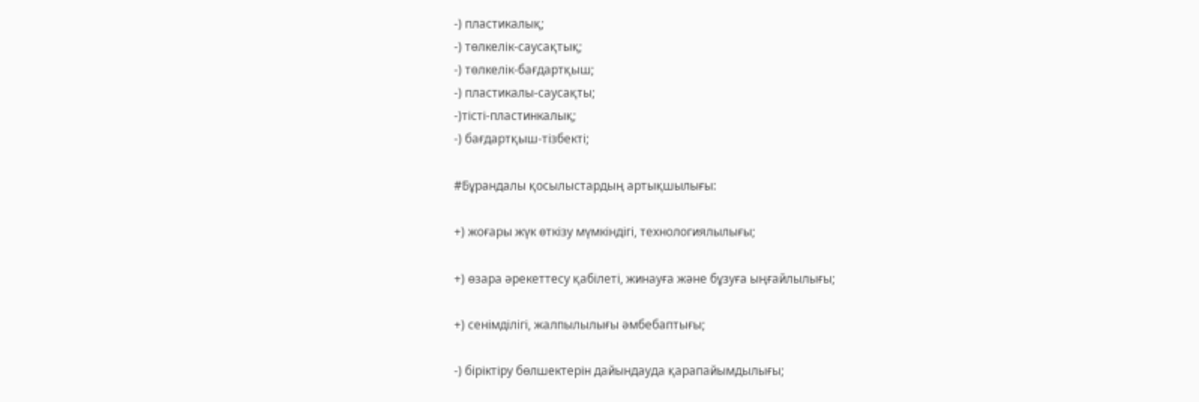-) пластикалық;
-) төлкелік-саусақтық;
-) төлкелік-бағдартқыш;
-) пластикалы-саусақты;
-)тісті-пластинкалық;
-) бағдартқыш-тізбекті;

#Бұрандалы қосылыстардың артықшылығы:

+) жоғары жүк өткізу мүмкіндігі, технологиялылығы;

+) өзара әрекеттесу қабілеті, жинауға және бұзуға ыңғайлылығы;

+) сенімділігі, жалпылылығы әмбебаптығы;

-) біріктіру бөлшектерін дайындауда қарапайымдылығы;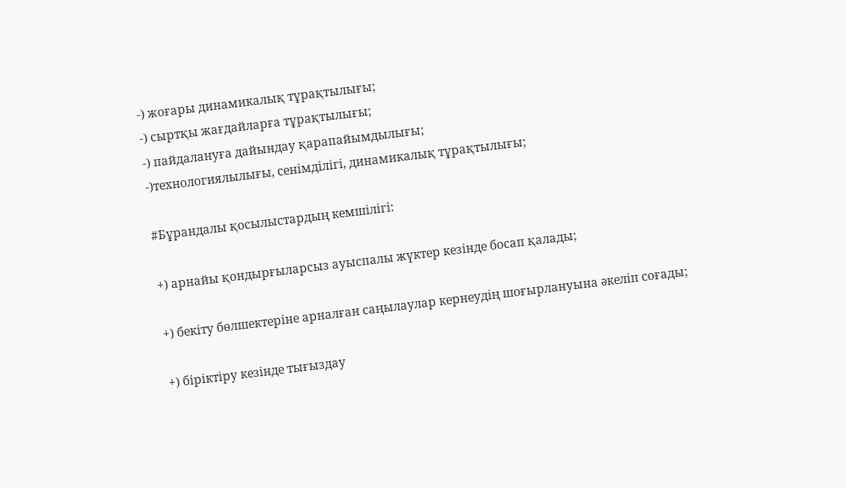-) жоғары динамикалық тұрақтылығы;
-) сыртқы жағдайларға тұрақтылығы;
-) пайдалануға дайындау қарапайымдылығы;
-)технологиялылығы, сенімділігі, динамикалық тұрақтылығы;

#Бұрандалы қосылыстардың кемшілігі:

+) арнайы қондырғыларсыз ауыспалы жүктер кезінде босап қалады;

+) бекіту бөлшектеріне арналған саңылаулар кернеудің шоғырлануына әкеліп соғады;

+) біріктіру кезінде тығыздау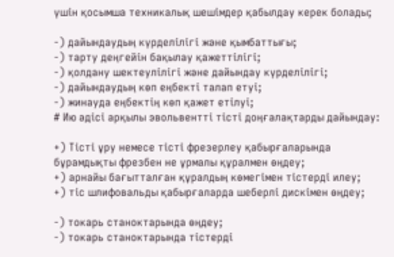үшін қосымша техникалық шешімдер қабылдау керек болады;

-) дайындаудың күрделілігі және қымбаттығы;
-) тарту деңгейін бақылау қажеттілігі;
-) қолдану шектеулілігі және дайындау күрделілігі;
-) дайындаудың көп еңбекті талап етуі;
-) жинауда еңбектің көп қажет етілуі;
# Ию әдісі арқылы эвольвентті тісті доңғалақтарды дайындау:

+) Тісті ұру немесе тісті фрезерлеу қабырғаларында бұрамдықты фрезбен не ұрмалы құралмен өңдеу;
+) арнайы бағытталған құралдың көмегімен тістерді илеу;
+) тіс шлифовальды қабырғаларда шеберлі дискімен өңдеу;

-) токарь станоктарында өңдеу;
-) токарь станоктарында тістерді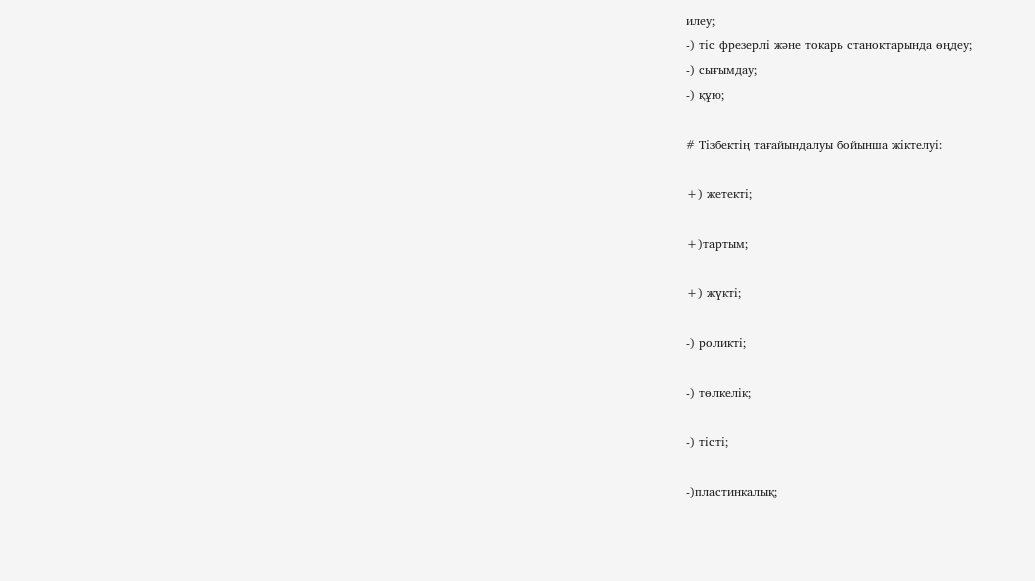илеу;
-) тіс фрезерлі және токарь станоктарында өңдеу;
-) сығымдау;
-) құю;

# Тізбектің тағайындалуы бойынша жіктелуі:

+) жетекті;

+)тартым;

+) жүкті;

-) роликті;

-) төлкелік;

-) тісті;

-)пластинкалық;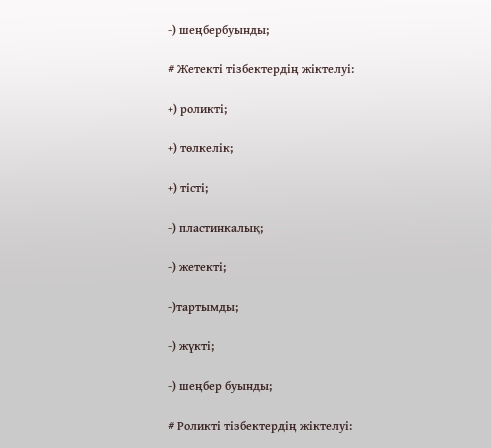-) шеңбербуынды;

# Жетекті тізбектердің жіктелуі:

+) роликті;

+) төлкелік;

+) тісті;

-) пластинкалық;

-) жетекті;

-)тартымды;

-) жүкті;

-) шеңбер буынды;

# Роликті тізбектердің жіктелуі: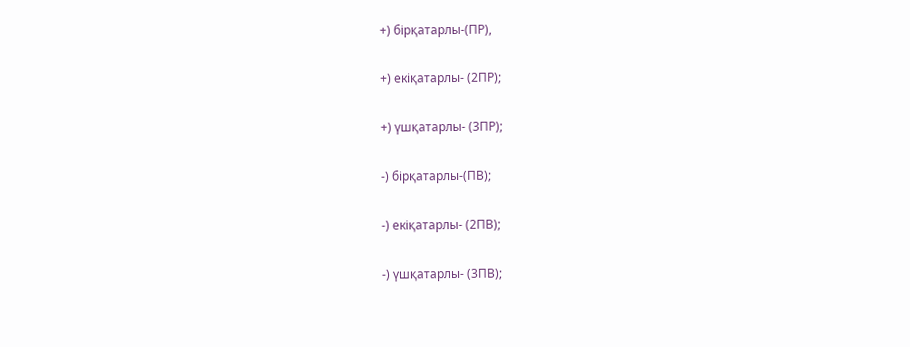+) бірқатарлы-(ПР),

+) екіқатарлы- (2ПР);

+) үшқатарлы- (3ПР);

-) бірқатарлы-(ПВ);

-) екіқатарлы- (2ПВ);

-) үшқатарлы- (3ПВ);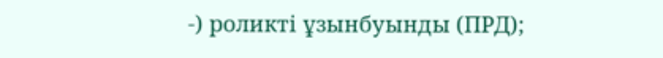-) роликті ұзынбуынды (ПРД);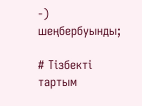-) шеңбербуынды;

# Тізбекті тартым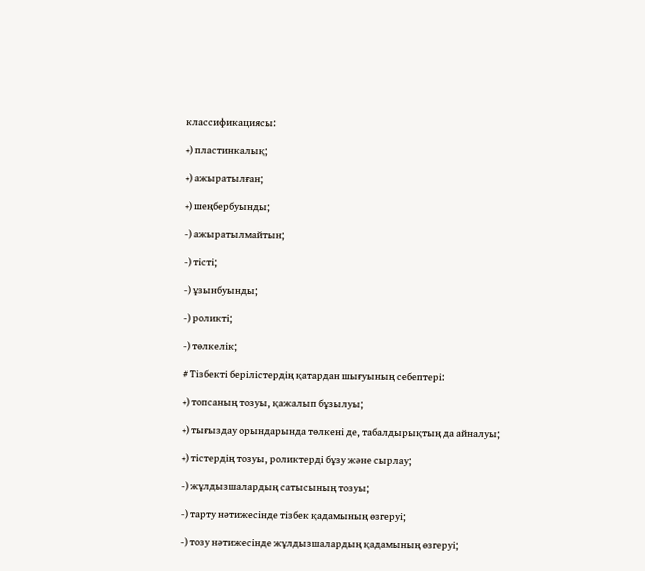классификациясы:

+) пластинкалық;

+) ажыратылған;

+) шеңбербуынды;

-) ажыратылмайтын;

-) тісті;

-) ұзынбуынды;

-) роликті;

-) төлкелік;

# Тізбекті берілістердің қатардан шығуының себептері:

+) топсаның тозуы, қажалып бұзылуы;

+) тығыздау орындарында төлкені де, табалдырықтың да айналуы;

+) тістердің тозуы, роликтерді бұзу және сырлау;

-) жұлдызшалардың сатысының тозуы;

-) тарту нәтижесінде тізбек қадамының өзгеруі;

-) тозу нәтижесінде жұлдызшалардың қадамының өзгеруі;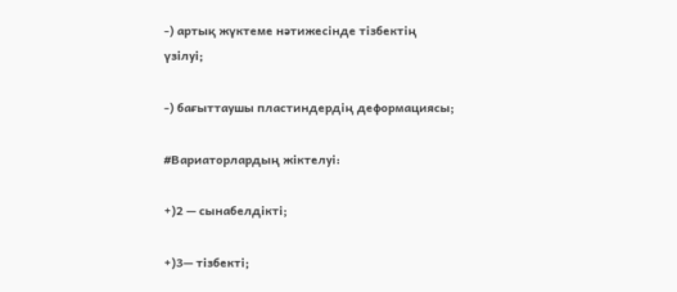-) артық жүктеме нәтижесінде тізбектің үзілуі;

-) бағыттаушы пластиндердің деформациясы;

#Вариаторлардың жіктелуі:

+)2 — сынабелдікті;

+)3— тізбекті;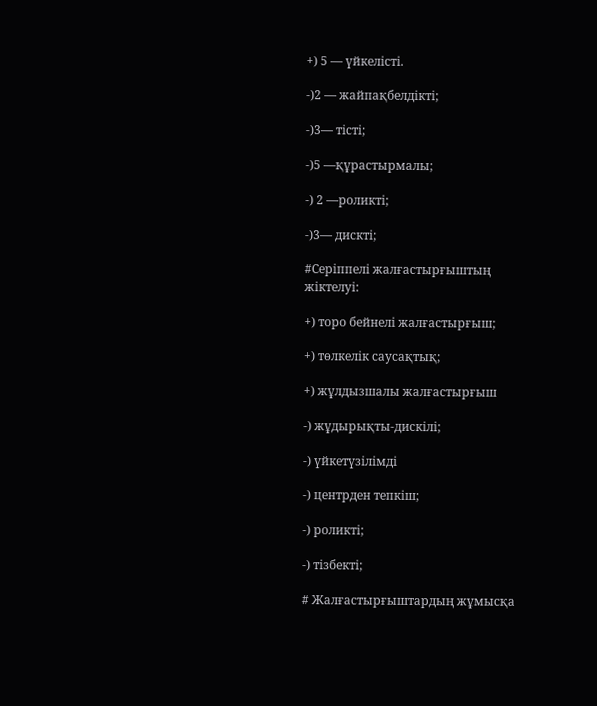+) 5 — үйкелісті.

-)2 — жайпақбелдікті;

-)3— тісті;

-)5 —құрастырмалы;

-) 2 —роликті;

-)3— дискті;

#Серіппелі жалғастырғыштың жіктелуі:

+) торо бейнелі жалғастырғыш;

+) төлкелік саусақтық;

+) жұлдызшалы жалғастырғыш

-) жұдырықты-дискілі;

-) үйкетүзілімді

-) центрден тепкіш;

-) роликті;

-) тізбекті;

# Жалғастырғыштардың жұмысқа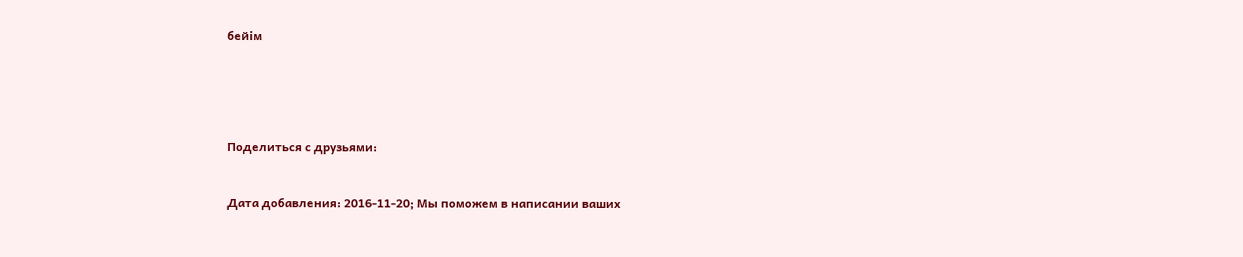бейім





Поделиться с друзьями:


Дата добавления: 2016-11-20; Мы поможем в написании ваших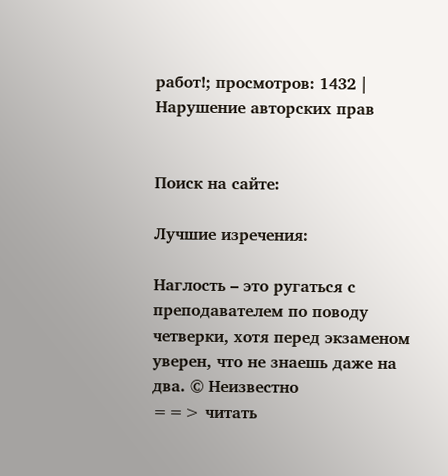работ!; просмотров: 1432 | Нарушение авторских прав


Поиск на сайте:

Лучшие изречения:

Наглость – это ругаться с преподавателем по поводу четверки, хотя перед экзаменом уверен, что не знаешь даже на два. © Неизвестно
==> читать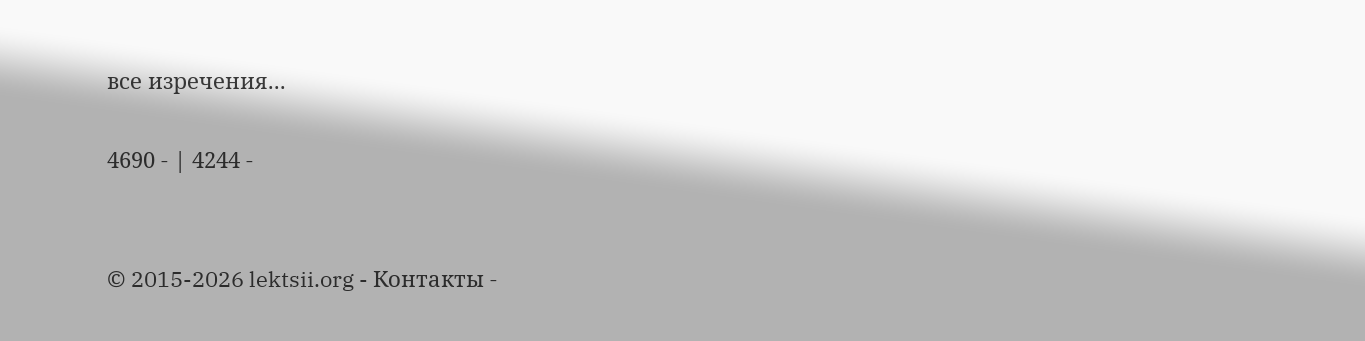все изречения...

4690 - | 4244 -


© 2015-2026 lektsii.org - Контакты -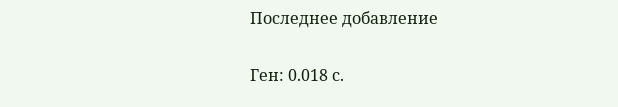Последнее добавление

Ген: 0.018 с.